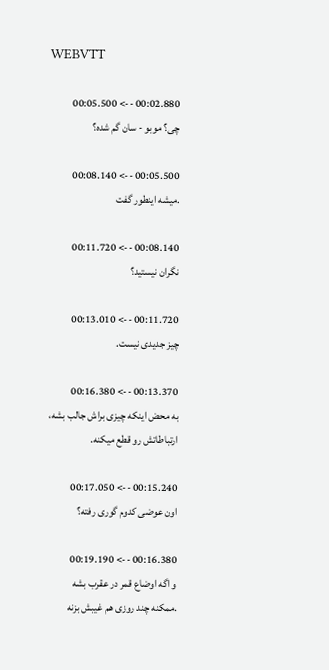WEBVTT

00:02.880 --> 00:05.500
چی؟ موبو - سان گم شده؟

00:05.500 --> 00:08.140
.میشه اینطور گفت

00:08.140 --> 00:11.720
نگران نیستید؟

00:11.720 --> 00:13.010
چیز جدیدی نیست.

00:13.370 --> 00:16.380
به محض اینکه چیزی براش جالب بشه،
ارتباطاتش رو قطع میکنه.

00:15.240 --> 00:17.050
اون عوضی کدوم گوری رفته؟

00:16.380 --> 00:19.190
و اگه اوضاع قمر در عقرب بشه
.ممکنه چند روزی هم غیبش بزنه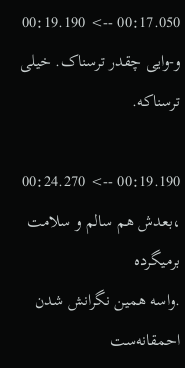00:17.050 --> 00:19.190
و-وایی چقدر ترسناک. خیلی ترسناکه.

00:19.190 --> 00:24.270
،بعدش هم سالم و سلامت برمیگرده
.واسه همین نگرانش شدن احمقانه‌ست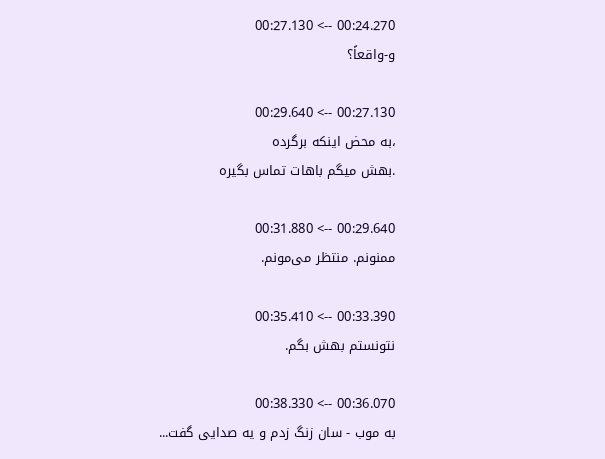00:24.270 --> 00:27.130
و-واقعاً؟

00:27.130 --> 00:29.640
،به محض اینکه برگرده
.بهش میگم باهات تماس بگیره

00:29.640 --> 00:31.880
ممنونم. منتظر می‌مونم.

00:33.390 --> 00:35.410
نتونستم بهش بگم.

00:36.070 --> 00:38.330
به موب - سان زنگ زدم و یه صدایی گفت...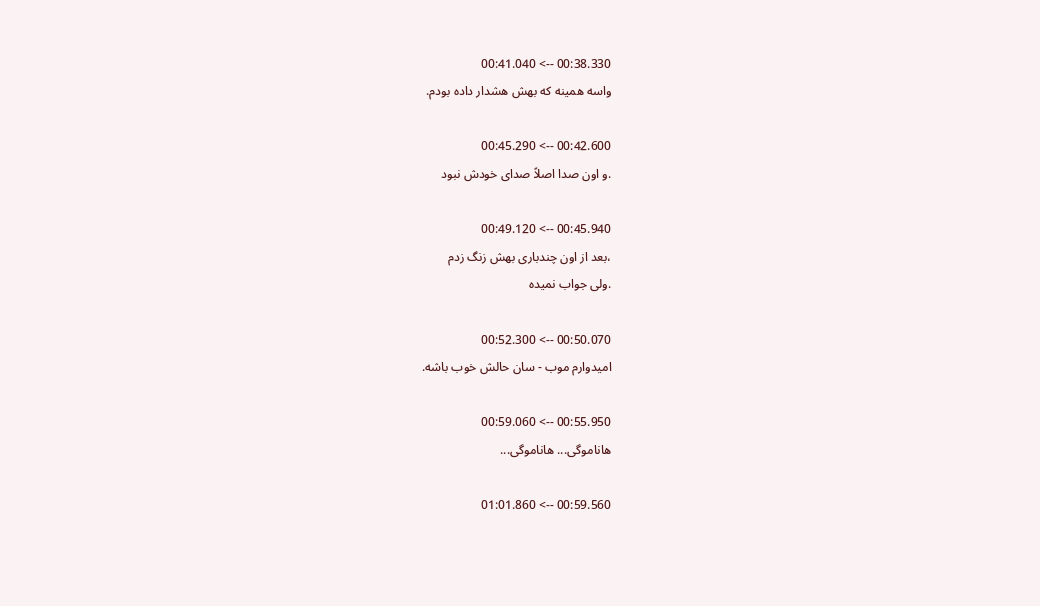00:38.330 --> 00:41.040
واسه همینه که بهش هشدار داده بودم.

00:42.600 --> 00:45.290
.و اون صدا اصلاً صدای خودش نبود

00:45.940 --> 00:49.120
،بعد از اون چندباری بهش زنگ زدم
.ولی جواب نمیده

00:50.070 --> 00:52.300
امیدوارم موب - سان حالش خوب باشه.

00:55.950 --> 00:59.060
هاناموگی... هاناموگی...

00:59.560 --> 01:01.860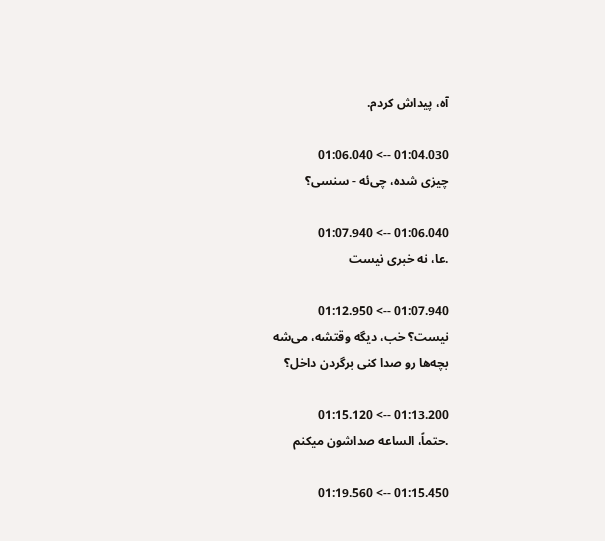آه، پیداش کردم.

01:04.030 --> 01:06.040
چیزی شده، چی‌ئه - سنسی؟

01:06.040 --> 01:07.940
.عا، نه خبری نیست

01:07.940 --> 01:12.950
نیست؟ خب، دیگه وقتشه، می‌شه
بچه‌ها رو صدا کنی برگردن داخل؟

01:13.200 --> 01:15.120
.حتماً، الساعه صداشون میکنم

01:15.450 --> 01:19.560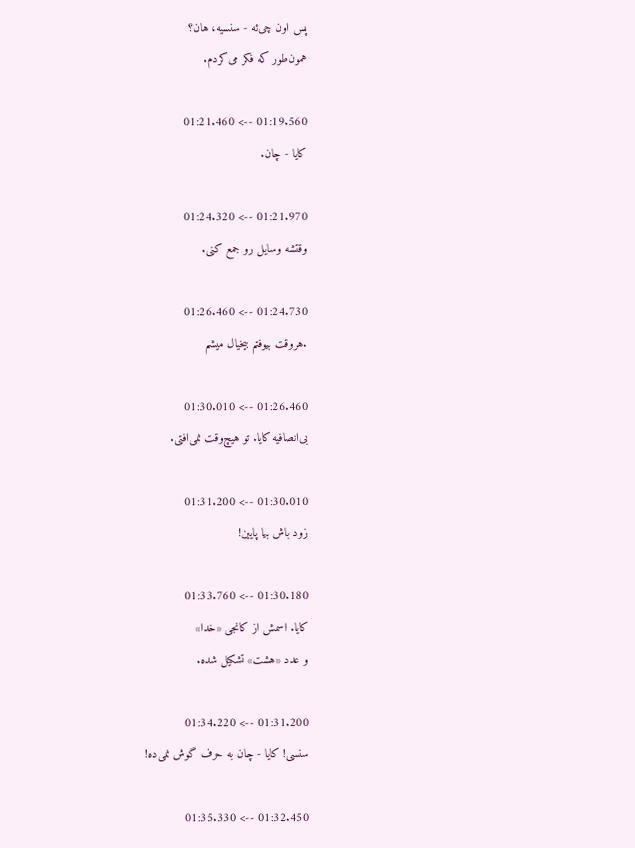پس اون چی‌ئه - سنسیه، هان؟
همون‌طور که فکر می‌کردم.

01:19.560 --> 01:21.460
کایا - چان.

01:21.970 --> 01:24.320
وقتشه وسایل رو جمع کنی.

01:24.730 --> 01:26.460
.هروقت بیوفتم بیخیال میشم

01:26.460 --> 01:30.010
بی‌انصافیه کایا. تو هیچ‌وقت نمی‌افتی.

01:30.010 --> 01:31.200
زود باش بیا پایین!

01:30.180 --> 01:33.760
کایا. اسمش از کانجی «خدا»
و عدد «هشت» تشکیل شده.

01:31.200 --> 01:34.220
سنسی! کایا - چان به حرف گوش نمی‌ده!

01:32.450 --> 01:35.330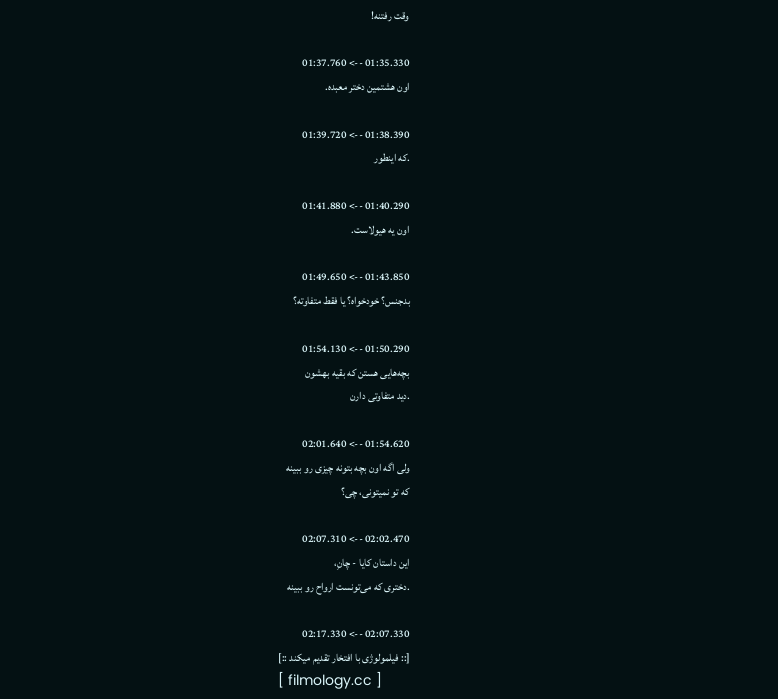وقت رفتنه!

01:35.330 --> 01:37.760
اون هشتمین دختر معبده.

01:38.390 --> 01:39.720
.که‌ اینطور

01:40.290 --> 01:41.880
اون یه هیولاست.

01:43.850 --> 01:49.650
بدجنس؟ خودخواه؟ یا فقط متفاوته؟

01:50.290 --> 01:54.130
بچه‌هایی هستن که بقیه بهشون
.دید متفاوتی دارن

01:54.620 --> 02:01.640
ولی اگه اون بچه بتونه چیزی رو ببینه
که تو نمیتونی، چی؟

02:02.470 --> 02:07.310
این داستان کایا - چانِ،
.دختری که می‌تونست ارواح رو ببینه

02:07.330 --> 02:17.330
[:: فیلمولوژی با افتخار تقدیم میکند ::]
[ filmology.cc ]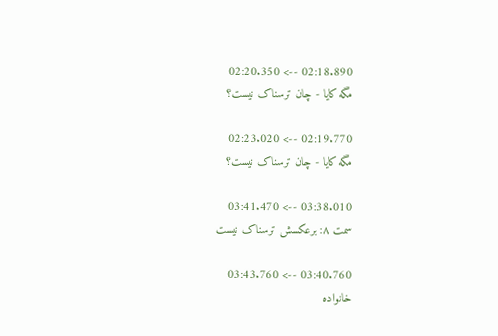02:18.890 --> 02:20.350
مگه کایا - چان ترسناک نیست؟

02:19.770 --> 02:23.020
مگه کایا - چان ترسناک نیست؟

03:38.010 --> 03:41.470
سمت ۸: برعکسش ترسناک نیست

03:40.760 --> 03:43.760
خانواده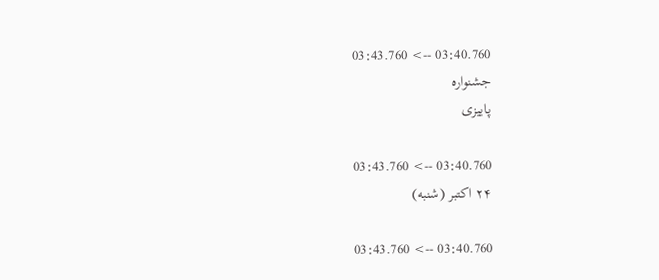03:40.760 --> 03:43.760
جشنواره
پاییزی

03:40.760 --> 03:43.760
۲۴ اکتبر (شنبه)

03:40.760 --> 03:43.760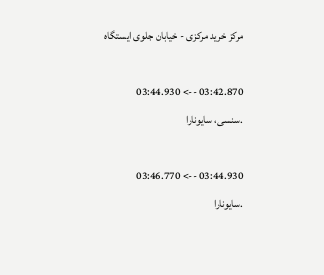مرکز خرید مرکزی - خیابان جلوی ایستگاه

03:42.870 --> 03:44.930
.سنسی، سایونارا

03:44.930 --> 03:46.770
.سایونارا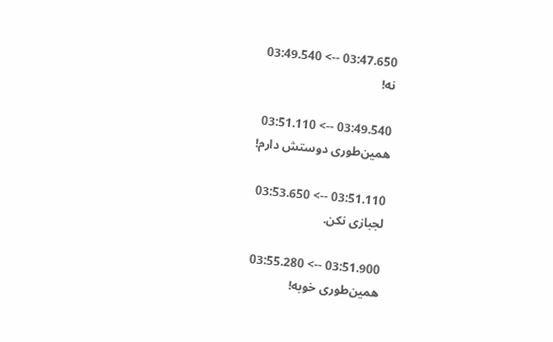03:47.650 --> 03:49.540
نه!

03:49.540 --> 03:51.110
همین‌طوری دوستش دارم!

03:51.110 --> 03:53.650
لجبازی نکن.

03:51.900 --> 03:55.280
همین‌طوری خوبه!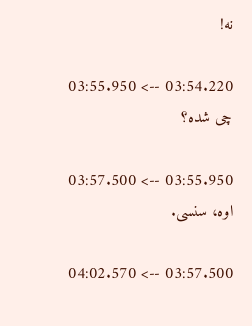نه!

03:54.220 --> 03:55.950
چی شده؟

03:55.950 --> 03:57.500
اوه، سنسی.

03:57.500 --> 04:02.570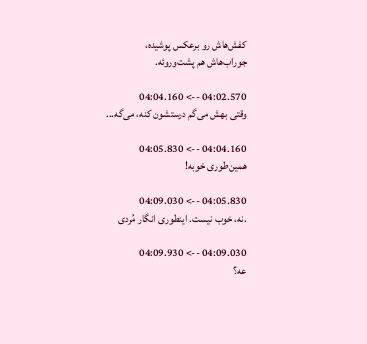کفش‌هاش رو برعکس پوشیده،
جوراب‌هاش هم پشت‌وروئه.

04:02.570 --> 04:04.160
وقتی بهش می‌گم درستشون کنه، می‌گه...

04:04.160 --> 04:05.830
همین‌طوری خوبه!

04:05.830 --> 04:09.030
.نه، خوب نیست. اینطوری انگار مُردی

04:09.030 --> 04:09.930
عه؟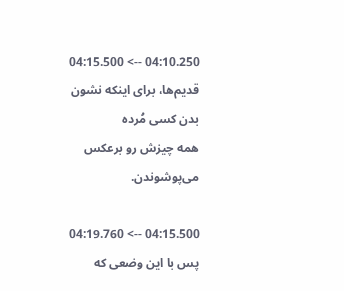04:10.250 --> 04:15.500
قدیم‌ها، برای اینکه نشون بدن کسی مُرده
همه چیزش رو برعکس می‌پوشوندن.

04:15.500 --> 04:19.760
پس با این وضعی که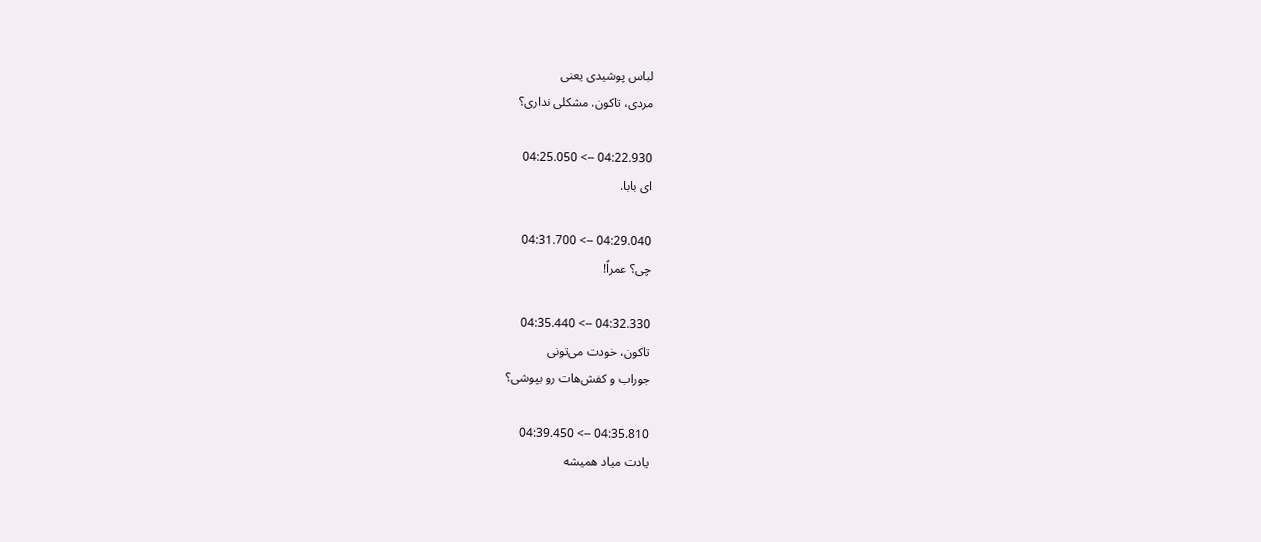لباس پوشیدی یعنی
مردی، تاکون. مشکلی نداری؟

04:22.930 --> 04:25.050
ای بابا.

04:29.040 --> 04:31.700
چی؟ عمراً!

04:32.330 --> 04:35.440
تاکون، خودت می‌تونی
جوراب و کفش‌هات رو بپوشی؟

04:35.810 --> 04:39.450
یادت میاد همیشه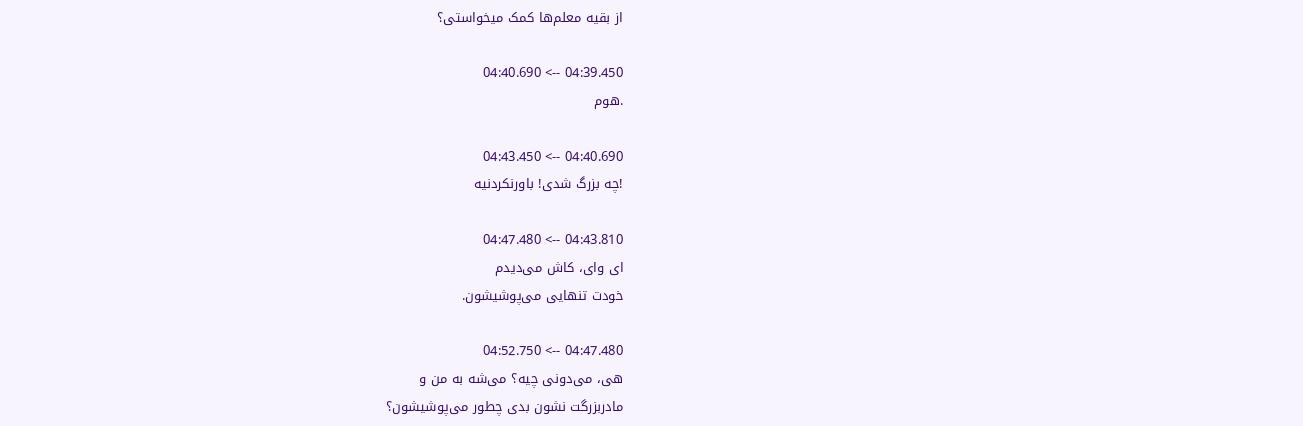از بقیه معلم‌ها کمک میخواستی؟

04:39.450 --> 04:40.690
.هوم

04:40.690 --> 04:43.450
!چه بزرگ شدی! باورنکردنیه

04:43.810 --> 04:47.480
ای وای، کاش می‌دیدم
خودت تنهایی می‌پوشیشون.

04:47.480 --> 04:52.750
هی، می‌دونی چیه؟ می‌شه به من و
مادربزرگت نشون بدی چطور می‌پوشیشون؟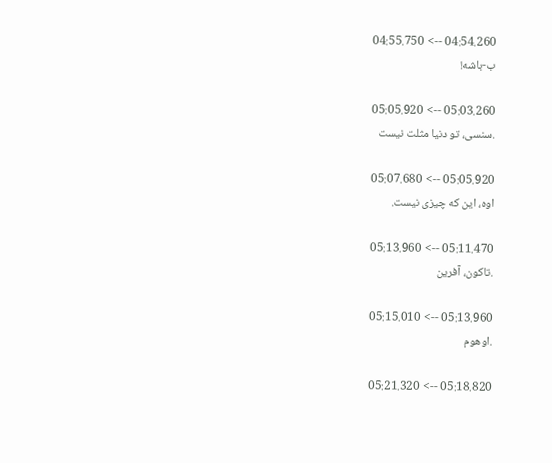04:54.260 --> 04:55.750
ب-باشه!

05:03.260 --> 05:05.920
.سنسی، تو دنیا مثلت نیست

05:05.920 --> 05:07.680
اوه، این که چیزی نیست.

05:11.470 --> 05:13.960
.تاکون، آفرین

05:13.960 --> 05:15.010
.اوهوم

05:18.820 --> 05:21.320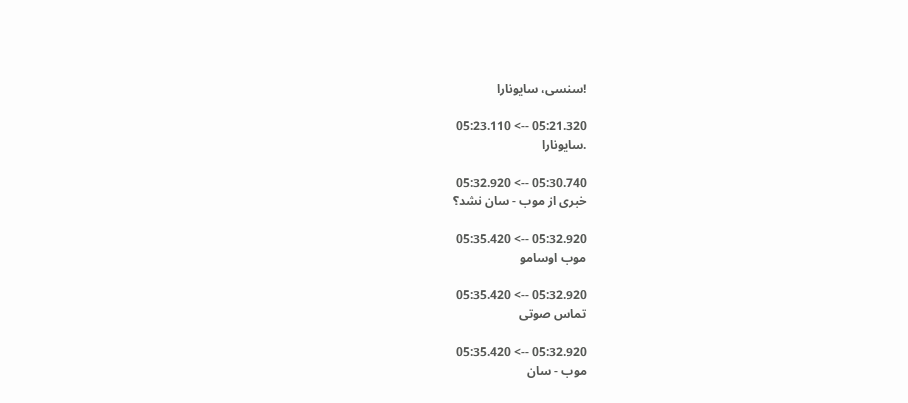!سنسی، سایونارا

05:21.320 --> 05:23.110
.سایونارا

05:30.740 --> 05:32.920
خبری از موب - سان نشد؟

05:32.920 --> 05:35.420
موب اوسامو

05:32.920 --> 05:35.420
تماس صوتی

05:32.920 --> 05:35.420
موب - سان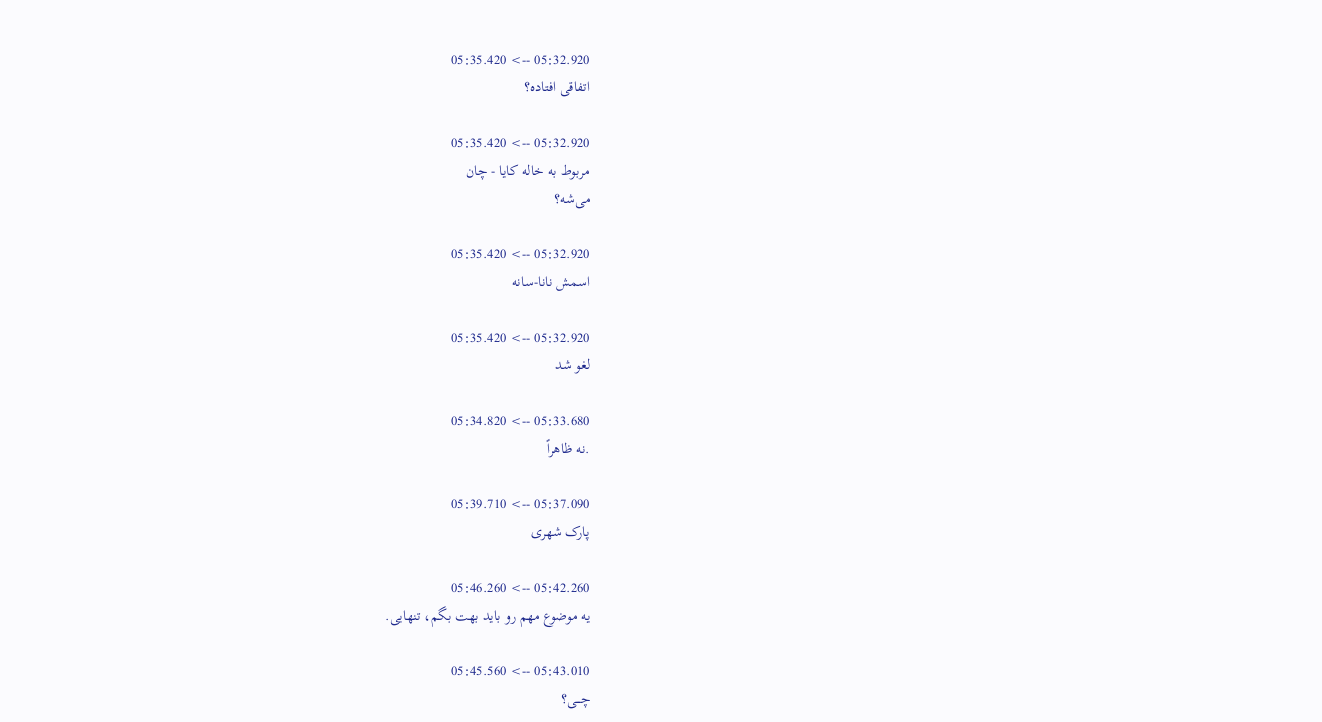05:32.920 --> 05:35.420
اتفاقی افتاده؟

05:32.920 --> 05:35.420
مربوط به خاله کایا - چان
می‌شه؟

05:32.920 --> 05:35.420
اسمش نانا-سانه

05:32.920 --> 05:35.420
لغو شد

05:33.680 --> 05:34.820
.نه ظاهراً

05:37.090 --> 05:39.710
پارک شهری

05:42.260 --> 05:46.260
یه موضوع مهم رو باید بهت بگم، تنهایی.

05:43.010 --> 05:45.560
چـــی؟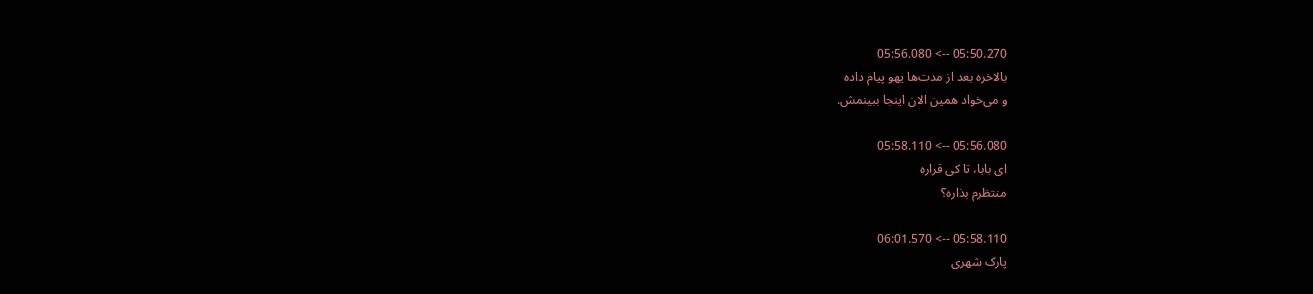05:50.270 --> 05:56.080
بالاخره بعد از مدت‌ها یهو پیام داده
و می‌خواد همین الان اینجا ببینمش.

05:56.080 --> 05:58.110
ای بابا، تا کی قراره
منتظرم بذاره؟

05:58.110 --> 06:01.570
پارک شهری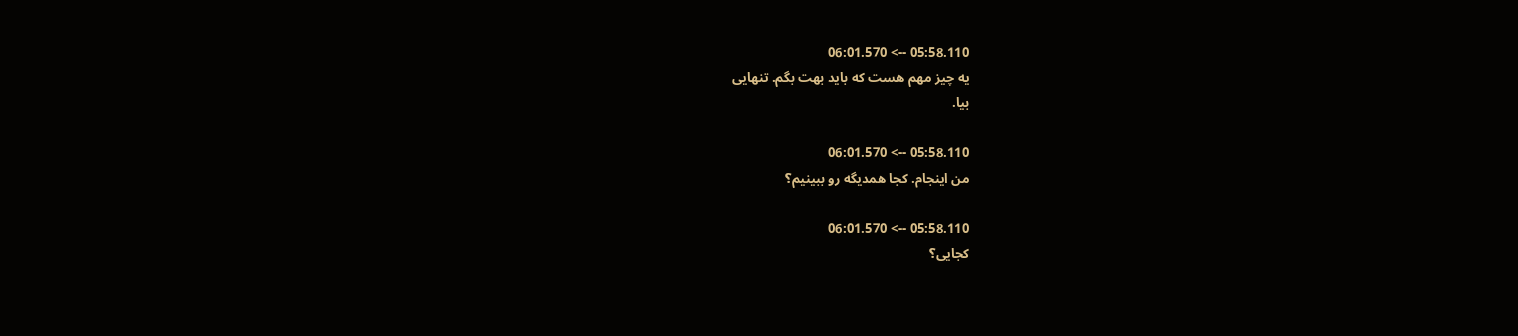05:58.110 --> 06:01.570
یه چیز مهم هست که باید بهت بگم. تنهایی
بیا.

05:58.110 --> 06:01.570
من اینجام. کجا همدیگه رو ببینیم؟

05:58.110 --> 06:01.570
کجایی؟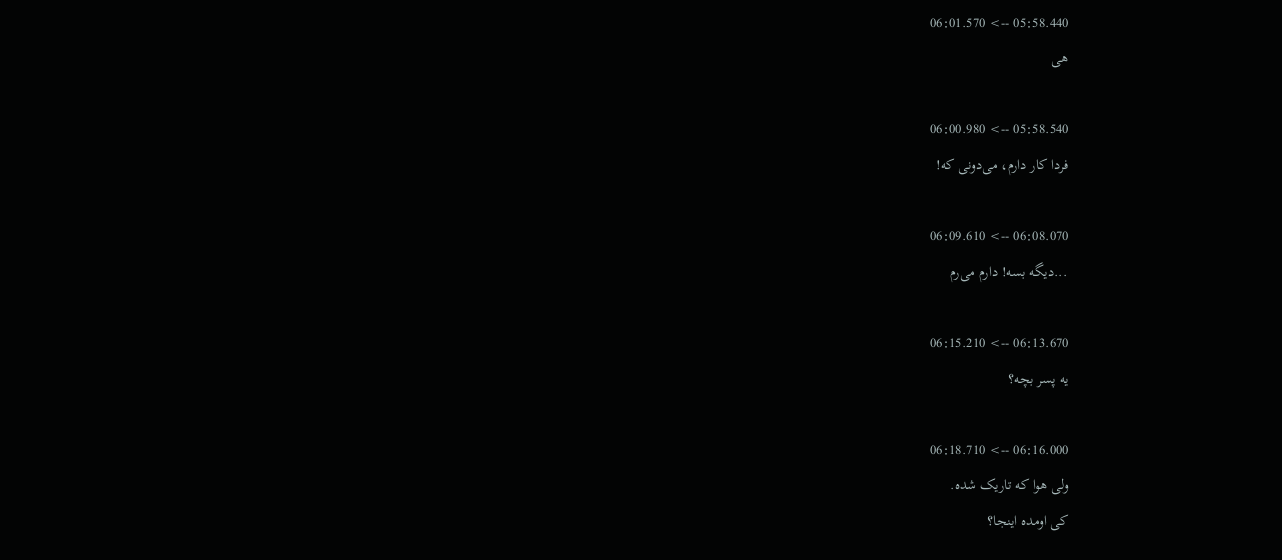05:58.440 --> 06:01.570
هی

05:58.540 --> 06:00.980
فردا کار دارم، می‌دونی که!

06:08.070 --> 06:09.610
...دیگه بسه! دارم می‌رم

06:13.670 --> 06:15.210
یه پسر بچه؟

06:16.000 --> 06:18.710
ولی هوا که تاریک شده.
کی اومده اینجا؟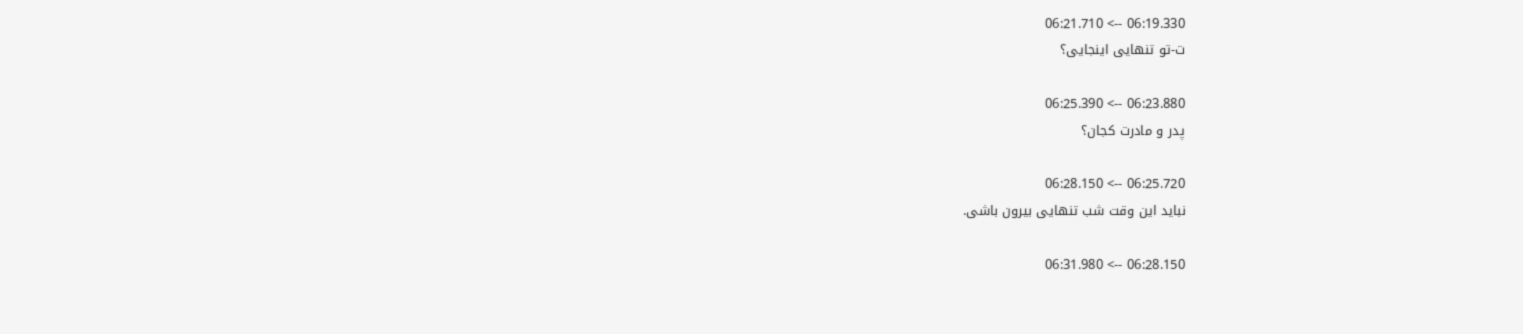06:19.330 --> 06:21.710
ت-تو تنهایی اینجایی؟

06:23.880 --> 06:25.390
پدر و مادرت کجان؟

06:25.720 --> 06:28.150
نباید این وقت شب تنهایی بیرون باشی.

06:28.150 --> 06:31.980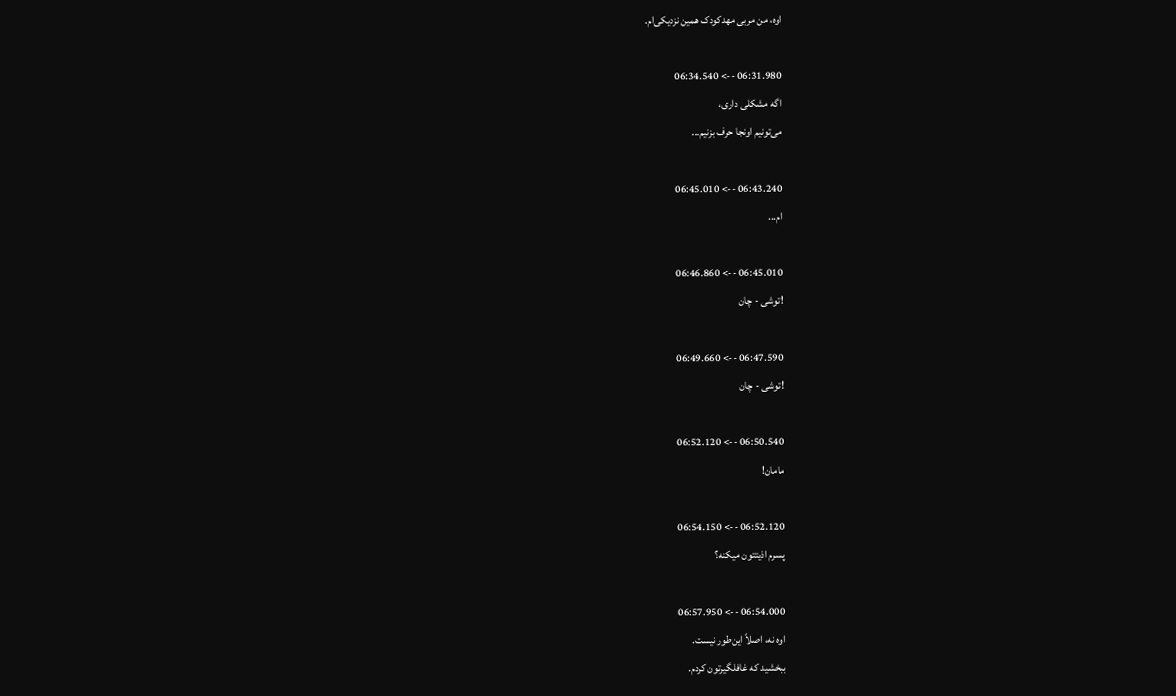اوه، من مربی مهدکودک همین نزدیکی‌ام.

06:31.980 --> 06:34.540
اگه مشکلی داری،
می‌تونیم اونجا حرف بزنیم...

06:43.240 --> 06:45.010
ام...

06:45.010 --> 06:46.860
!توشی - چان

06:47.590 --> 06:49.660
!توشی - چان

06:50.540 --> 06:52.120
مامان!

06:52.120 --> 06:54.150
پسرم اذیتتون میکنه؟

06:54.000 --> 06:57.950
اوه نه، اصلاً این‌طور نیست.
ببخشید که غافلگیرتون کردم.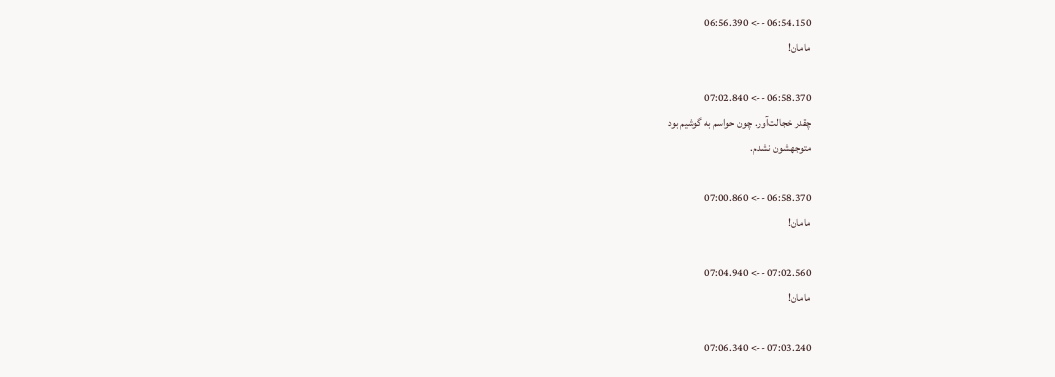06:54.150 --> 06:56.390
مامان!

06:58.370 --> 07:02.840
چقدر خجالت‌آور. چون حواسم به گوشیم بود
متوجهشون نشدم.

06:58.370 --> 07:00.860
مامان!

07:02.560 --> 07:04.940
مامان!

07:03.240 --> 07:06.340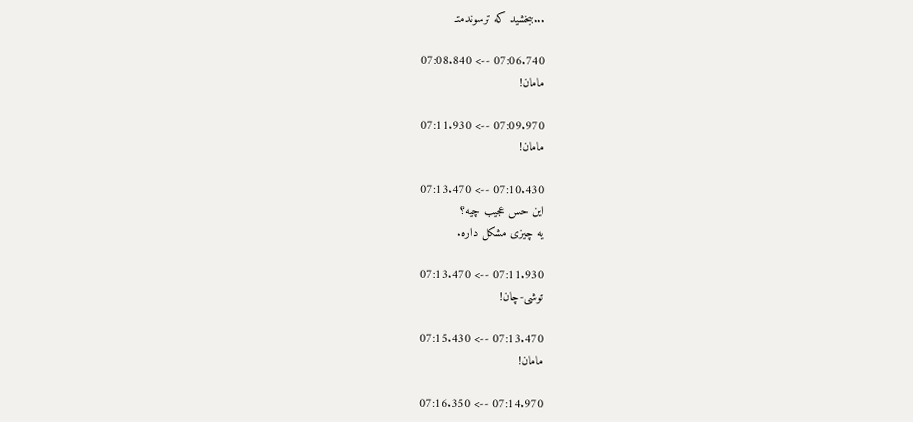...ببخشید که ترسوندمتـ

07:06.740 --> 07:08.840
مامان!

07:09.970 --> 07:11.930
مامان!

07:10.430 --> 07:13.470
این حس عجیب چیه؟
یه چیزی مشکل داره.

07:11.930 --> 07:13.470
توشی-چان!

07:13.470 --> 07:15.430
مامان!

07:14.970 --> 07:16.350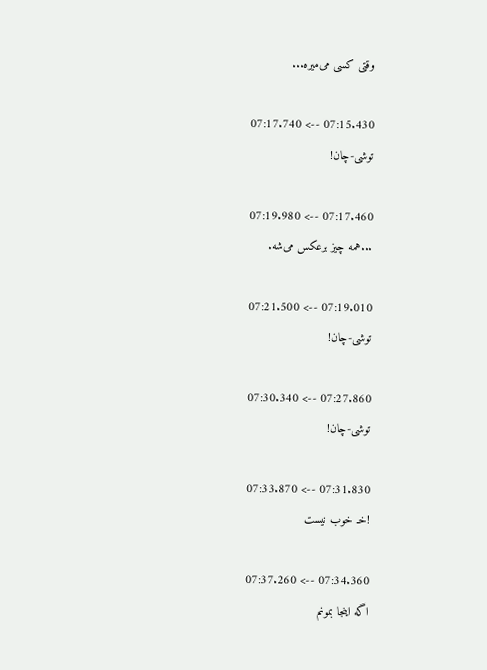وقتی کسی می‌میره...

07:15.430 --> 07:17.740
توشی-چان!

07:17.460 --> 07:19.980
...همه چیز برعکس می‌شه.

07:19.010 --> 07:21.500
توشی-چان!

07:27.860 --> 07:30.340
توشی-چان!

07:31.830 --> 07:33.870
!خـ خوب نیست

07:34.360 --> 07:37.260
اگه اینجا بمونم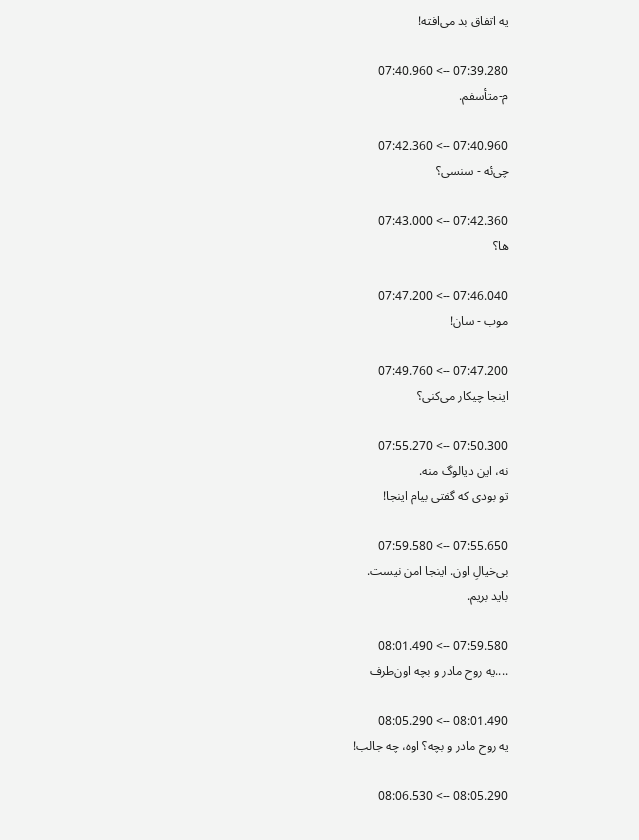یه اتفاق بد می‌افته!

07:39.280 --> 07:40.960
م-متأسفم.

07:40.960 --> 07:42.360
چی‌ئه - سنسی؟

07:42.360 --> 07:43.000
ها؟

07:46.040 --> 07:47.200
موب - سان!

07:47.200 --> 07:49.760
اینجا چیکار می‌کنی؟

07:50.300 --> 07:55.270
نه، این دیالوگ منه.
تو بودی که گفتی بیام اینجا!

07:55.650 --> 07:59.580
بی‌خیالِ اون. اینجا امن نیست.
باید بریم.

07:59.580 --> 08:01.490
....یه روح مادر و بچه اون‌طرف

08:01.490 --> 08:05.290
یه روح مادر و بچه؟ اوه، چه جالب!

08:05.290 --> 08:06.530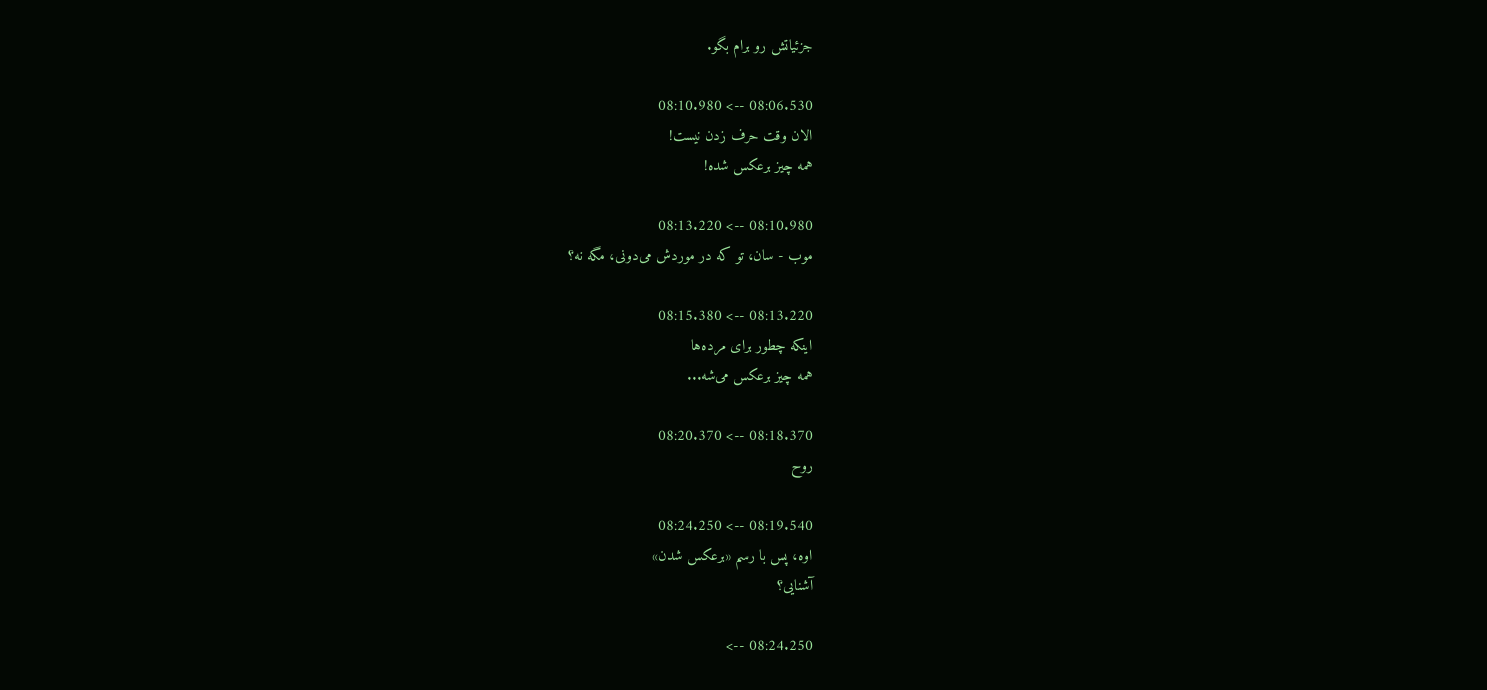جزئیاتش رو برام بگو.

08:06.530 --> 08:10.980
الان وقت حرف زدن نیست!
همه چیز برعکس شده!

08:10.980 --> 08:13.220
موب - سان، تو که در موردش می‌دونی، مگه نه؟

08:13.220 --> 08:15.380
اینکه چطور برای مرده‌ها
همه چیز برعکس می‌شه...

08:18.370 --> 08:20.370
روح

08:19.540 --> 08:24.250
اوه، پس با رسم «برعکس شدن»
آشنایی؟

08:24.250 -->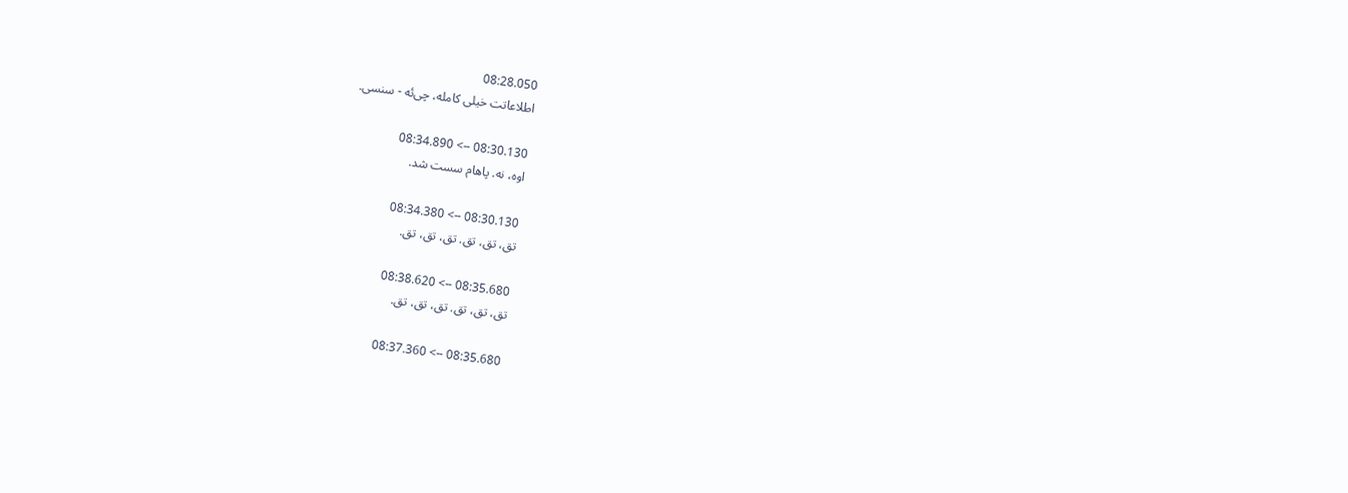08:28.050
اطلاعاتت خیلی کامله، چی‌ئه - سنسی.

08:30.130 --> 08:34.890
اوه، نه. پاهام سست شد.

08:30.130 --> 08:34.380
تق، تق، تق. تق، تق، تق.

08:35.680 --> 08:38.620
تق، تق، تق. تق، تق، تق.

08:35.680 --> 08:37.360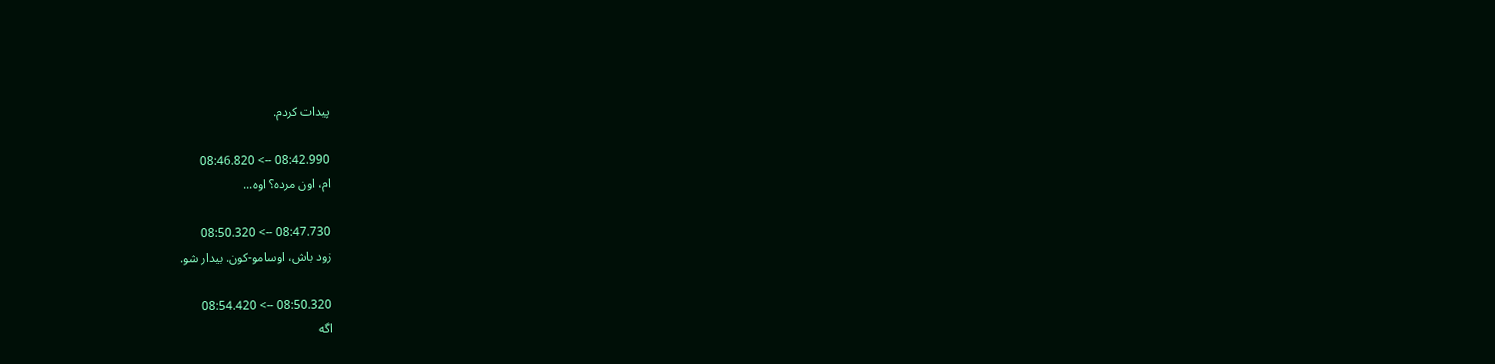پیدات کردم.

08:42.990 --> 08:46.820
ام، اون مرده؟ اوه...

08:47.730 --> 08:50.320
زود باش، اوسامو-کون. بیدار شو.

08:50.320 --> 08:54.420
اگه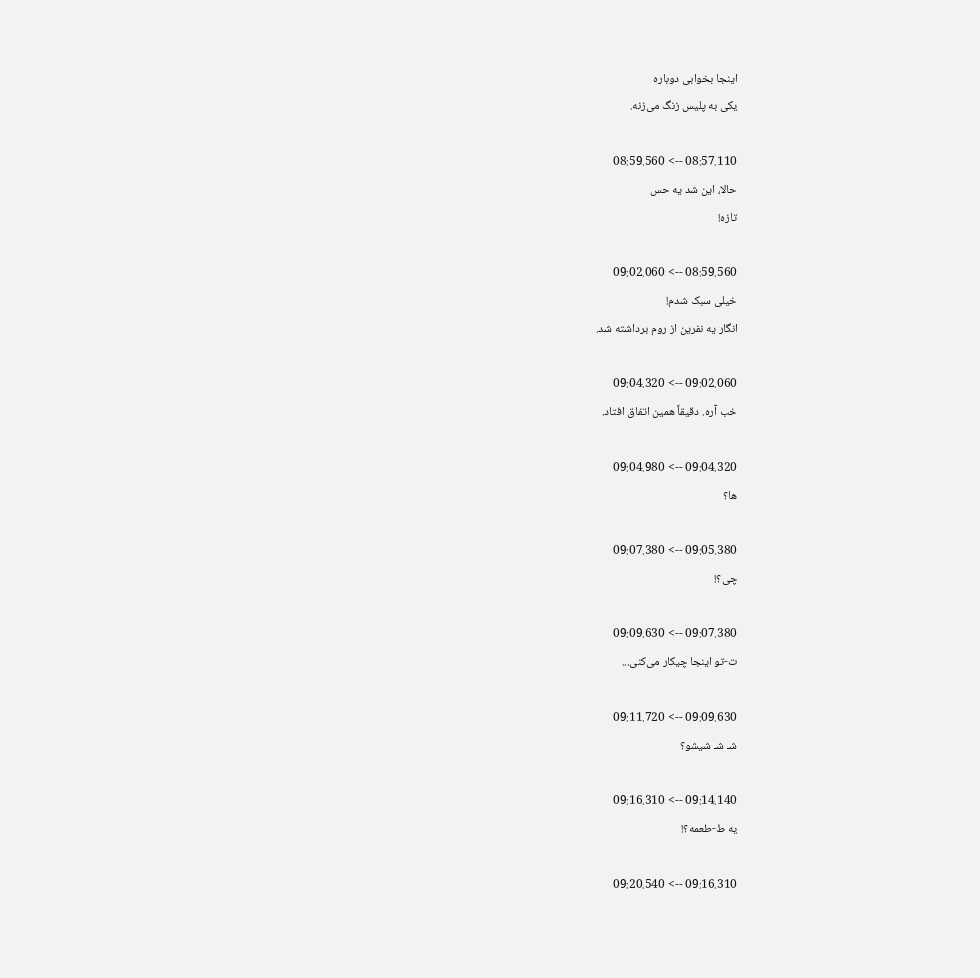اینجا بخوابی دوباره
یکی به پلیس زنگ می‌زنه.

08:57.110 --> 08:59.560
حالا، این شد یه حس
تازه!

08:59.560 --> 09:02.060
خیلی سبک شدم!
انگار یه نفرین از روم برداشته شد.

09:02.060 --> 09:04.320
خب آره. دقیقاً همین اتفاق افتاد.

09:04.320 --> 09:04.980
ها؟

09:05.380 --> 09:07.380
چی؟!

09:07.380 --> 09:09.630
ت-تو اینجا چیکار می‌کنی...

09:09.630 --> 09:11.720
شـ شـ شیشو؟

09:14.140 --> 09:16.310
یه ط-طعمه؟!

09:16.310 --> 09:20.540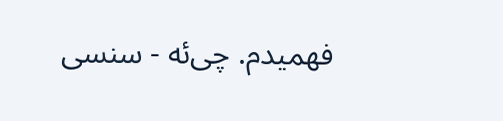فهمیدم. چی‌ئه - سنسی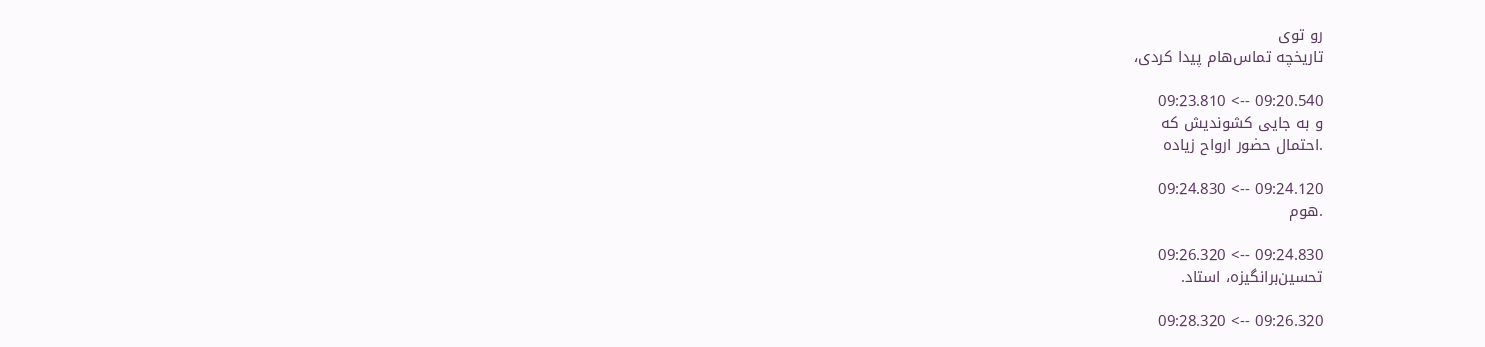رو توی
تاریخچه تماس‌هام پیدا کردی،

09:20.540 --> 09:23.810
و به جایی کشوندیش که
.احتمال حضور ارواح زیاده

09:24.120 --> 09:24.830
.هوم

09:24.830 --> 09:26.320
تحسین‌برانگیزه، استاد.

09:26.320 --> 09:28.320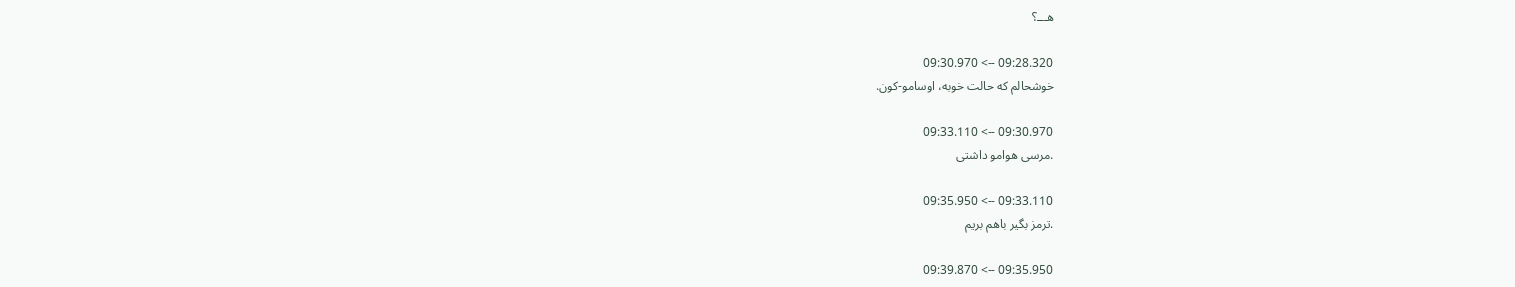هـــ؟

09:28.320 --> 09:30.970
خوشحالم که حالت خوبه، اوسامو-کون.

09:30.970 --> 09:33.110
.مرسی هوامو داشتی

09:33.110 --> 09:35.950
.ترمز بگیر باهم بریم

09:35.950 --> 09:39.870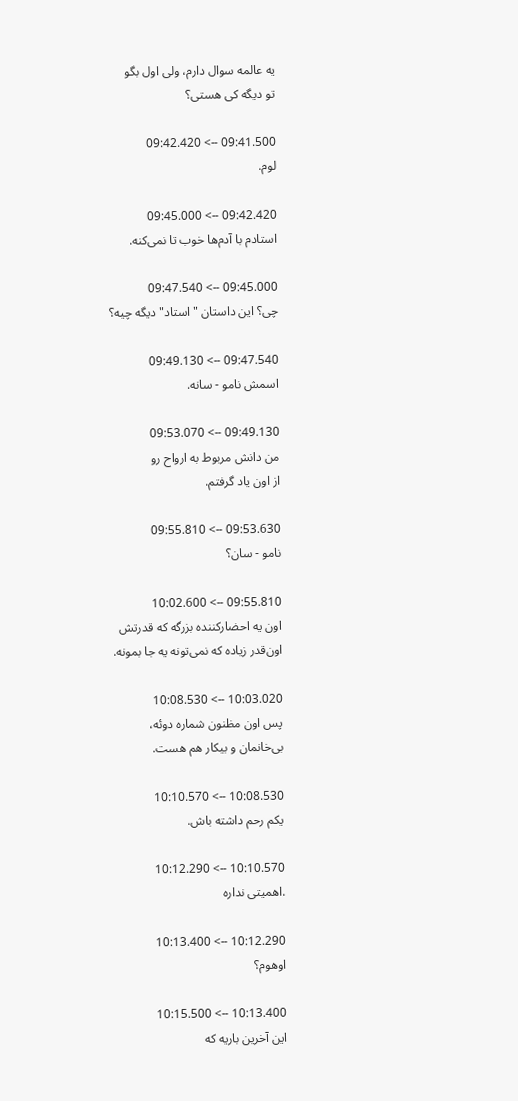یه عالمه سوال دارم، ولی اول بگو
تو دیگه کی هستی؟

09:41.500 --> 09:42.420
لوم.

09:42.420 --> 09:45.000
استادم با آدم‌ها خوب تا نمی‌کنه.

09:45.000 --> 09:47.540
چی؟ این داستان "استاد" دیگه چیه؟

09:47.540 --> 09:49.130
اسمش نامو - سانه.

09:49.130 --> 09:53.070
من دانش مربوط به ارواح رو
از اون یاد گرفتم.

09:53.630 --> 09:55.810
نامو - سان؟

09:55.810 --> 10:02.600
اون یه احضارکننده بزرگه که قدرتش
اون‌قدر زیاده که نمی‌تونه یه جا بمونه.

10:03.020 --> 10:08.530
پس اون مظنون شماره دوئه،
بی‌خانمان و بیکار هم هست.

10:08.530 --> 10:10.570
یکم رحم داشته باش.

10:10.570 --> 10:12.290
.اهمیتی نداره

10:12.290 --> 10:13.400
اوهوم؟

10:13.400 --> 10:15.500
این آخرین باریه که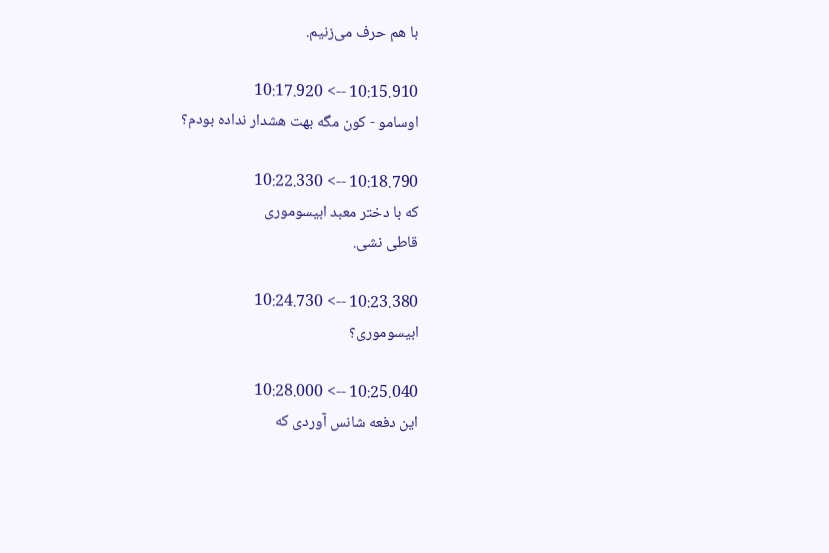با هم حرف می‌زنیم.

10:15.910 --> 10:17.920
اوسامو - کون مگه بهت هشدار نداده بودم؟

10:18.790 --> 10:22.330
که با دختر معبد ابیسوموری
قاطی نشی.

10:23.380 --> 10:24.730
ابیسوموری؟

10:25.040 --> 10:28.000
این دفعه شانس آوردی که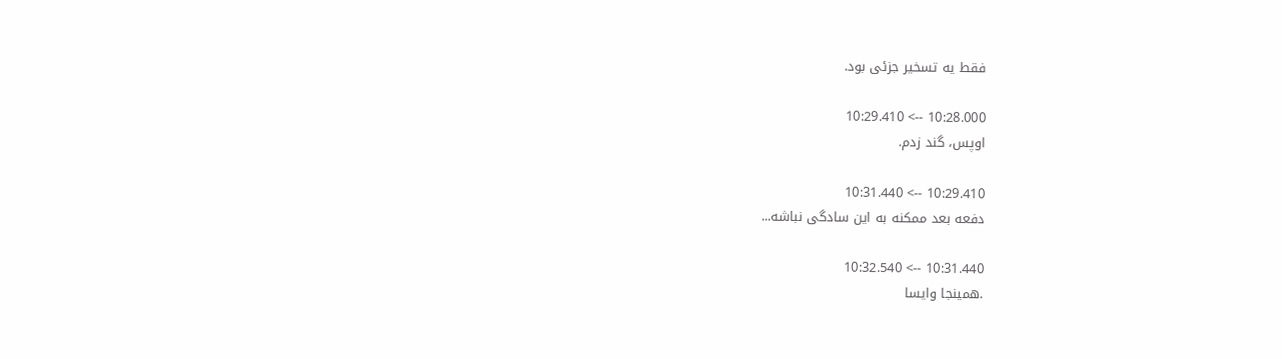فقط یه تسخیر جزئی بود.

10:28.000 --> 10:29.410
اوپس، گند زدم.

10:29.410 --> 10:31.440
دفعه بعد ممکنه به این سادگی نباشه...

10:31.440 --> 10:32.540
.همینجا وایسا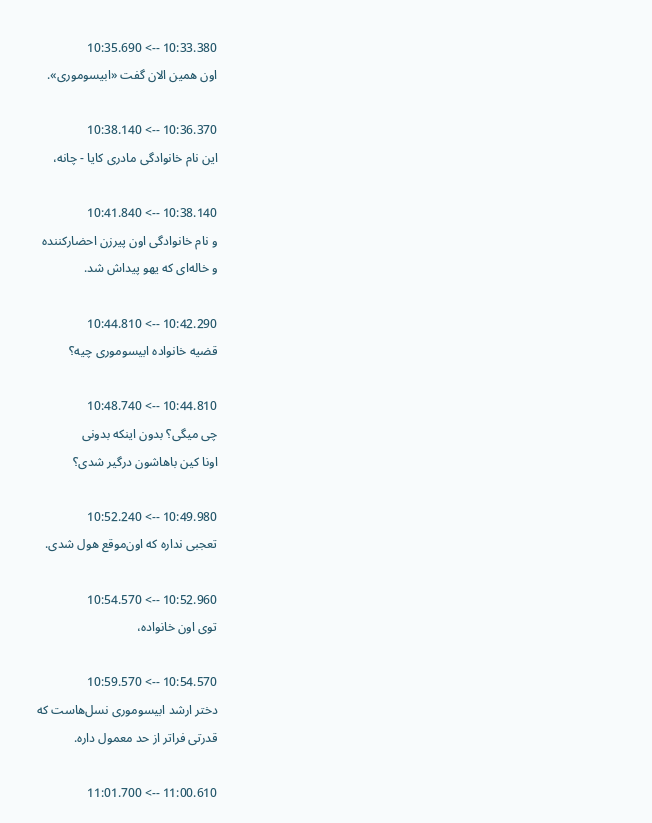10:33.380 --> 10:35.690
اون همین الان گفت «ابیسوموری».

10:36.370 --> 10:38.140
این نام خانوادگی مادری کایا - چانه،

10:38.140 --> 10:41.840
و نام خانوادگی اون پیرزن احضارکننده
و خاله‌ای که یهو پیداش شد.

10:42.290 --> 10:44.810
قضیه خانواده ابیسوموری چیه؟

10:44.810 --> 10:48.740
چی میگی؟ بدون اینکه بدونی
اونا کین باهاشون درگیر شدی؟

10:49.980 --> 10:52.240
تعجبی نداره که اون‌موقع هول شدی.

10:52.960 --> 10:54.570
توی اون خانواده،

10:54.570 --> 10:59.570
دختر ارشد ابیسوموری نسل‌هاست که
قدرتی فراتر از حد معمول داره.

11:00.610 --> 11:01.700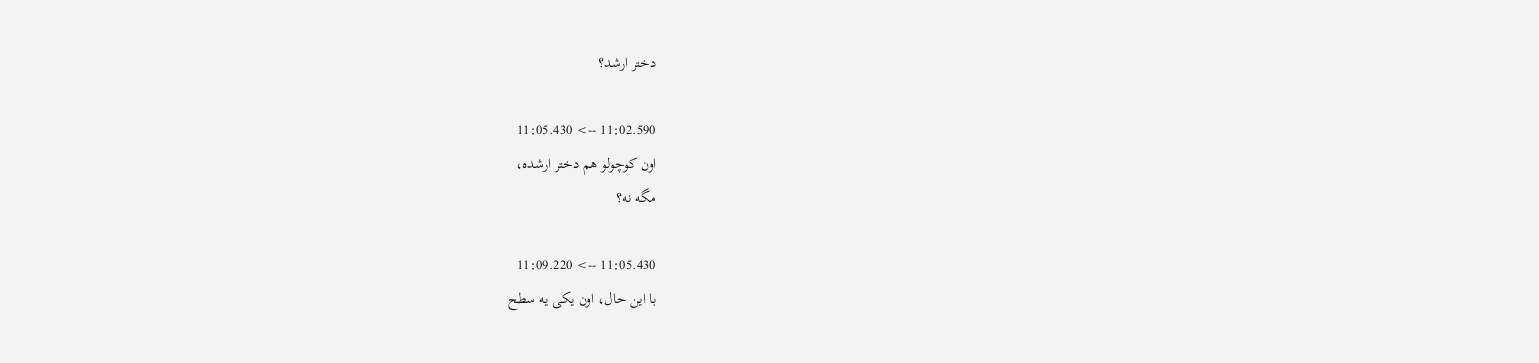دختر ارشد؟

11:02.590 --> 11:05.430
اون کوچولو هم دختر ارشده،
مگه نه؟

11:05.430 --> 11:09.220
با این حال، اون یکی یه سطح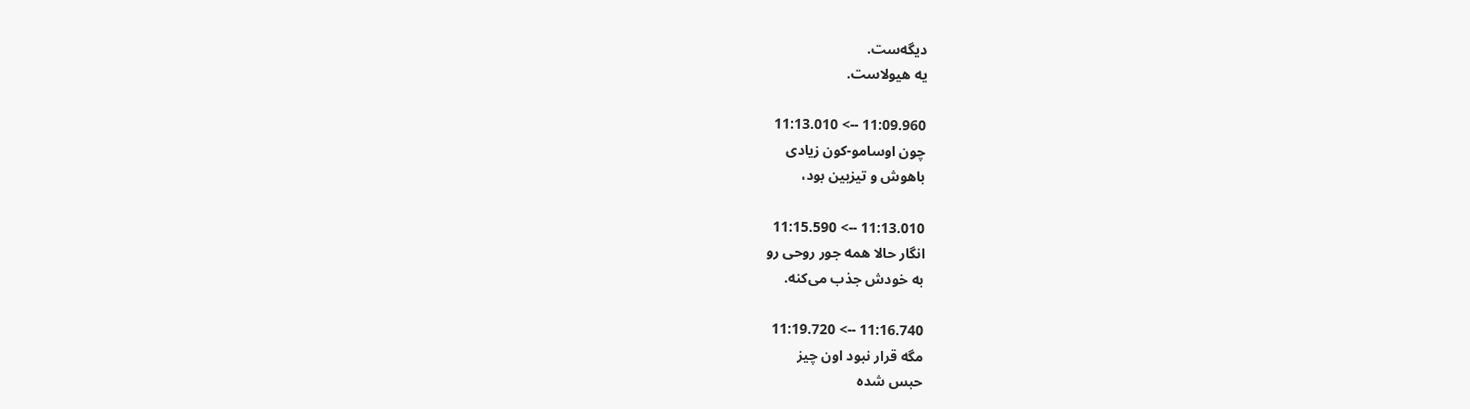دیگه‌ست.
یه هیولاست.

11:09.960 --> 11:13.010
چون اوسامو-کون زیادی
باهوش و تیزبین بود،

11:13.010 --> 11:15.590
انگار حالا همه جور روحی رو
به خودش جذب می‌کنه.

11:16.740 --> 11:19.720
مگه قرار نبود اون چیز
حبس شده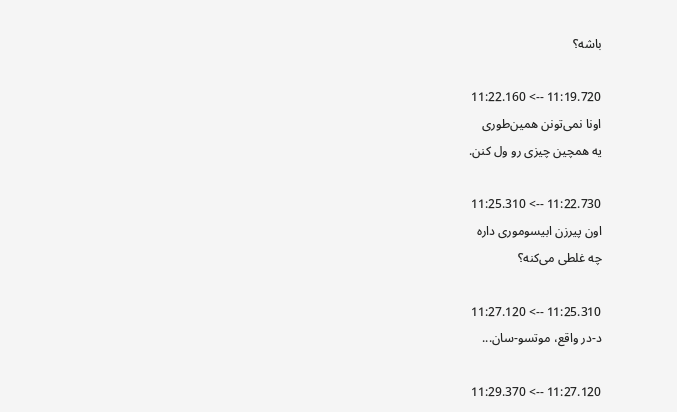باشه؟

11:19.720 --> 11:22.160
اونا نمی‌تونن همین‌طوری
یه همچین چیزی رو ول کنن.

11:22.730 --> 11:25.310
اون پیرزن ابیسوموری داره
چه غلطی می‌کنه؟

11:25.310 --> 11:27.120
د-در واقع، موتسو-سان...

11:27.120 --> 11:29.370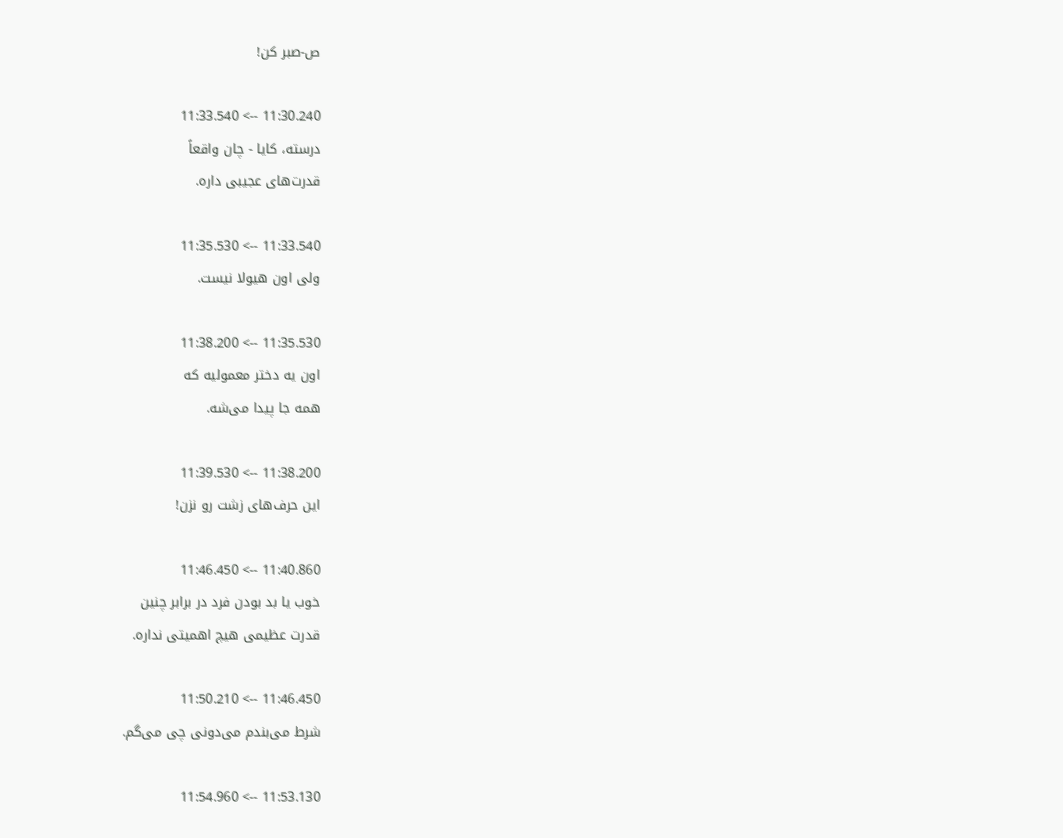ص-صبر کن!

11:30.240 --> 11:33.540
درسته، کایا - چان واقعاً
قدرت‌های عجیبی داره.

11:33.540 --> 11:35.530
ولی اون هیولا نیست.

11:35.530 --> 11:38.200
اون یه دختر معمولیه که
همه جا پیدا می‌شه.

11:38.200 --> 11:39.530
این حرف‌های زشت رو نزن!

11:40.860 --> 11:46.450
خوب یا بد بودن فرد در برابر چنین
قدرت عظیمی هیچ اهمیتی نداره.

11:46.450 --> 11:50.210
شرط می‌بندم می‌دونی چی می‌گم.

11:53.130 --> 11:54.960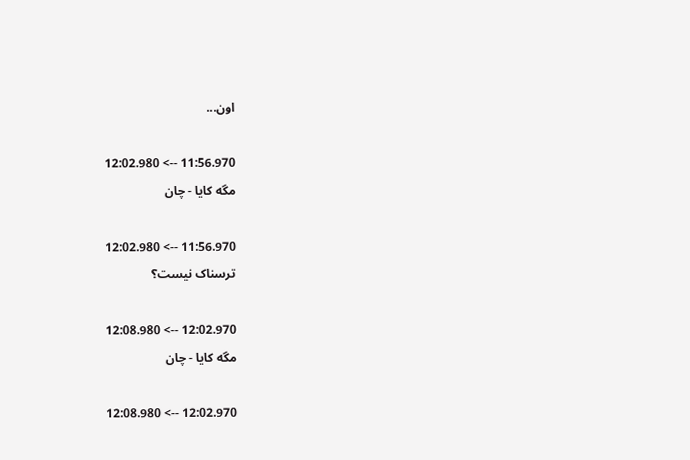اون...

11:56.970 --> 12:02.980
مگه کایا - چان

11:56.970 --> 12:02.980
ترسناک نیست؟

12:02.970 --> 12:08.980
مگه کایا - چان

12:02.970 --> 12:08.980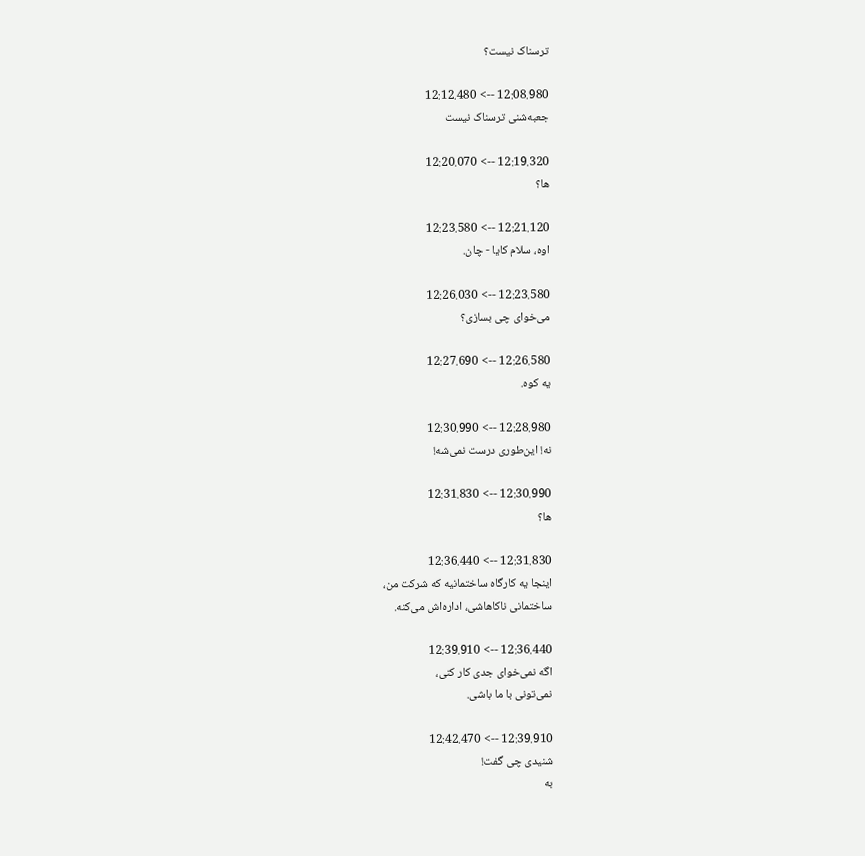ترسناک نیست؟

12:08.980 --> 12:12.480
جعبه‌شنی ترسناک نیست

12:19.320 --> 12:20.070
ها؟

12:21.120 --> 12:23.580
اوه، سلام کایا - چان.

12:23.580 --> 12:26.030
می‌خوای چی بسازی؟

12:26.580 --> 12:27.690
یه کوه.

12:28.980 --> 12:30.990
نه! این‌طوری درست نمی‌شه!

12:30.990 --> 12:31.830
ها؟

12:31.830 --> 12:36.440
اینجا یه کارگاه ساختمانیه که شرکت من،
ساختمانی ناکاهاشی، اداره‌اش می‌کنه.

12:36.440 --> 12:39.910
اگه نمی‌خوای جدی کار کنی،
نمی‌تونی با ما باشی.

12:39.910 --> 12:42.470
شنیدی چی گفت!
به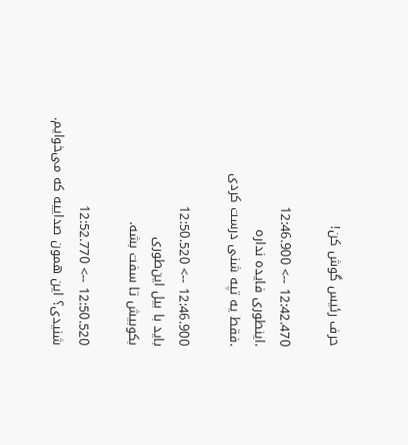حرف رئیس گوش کن!

12:42.470 --> 12:46.900
.اینطوری فایده نداره
.فقط یه تپه شنی درست کردی

12:46.900 --> 12:50.520
باید با بیل این‌طوری
بکوبیش تا سفت بشه.

12:50.520 --> 12:52.770
شنیدی؟ این همون صداییه که می‌خوایم.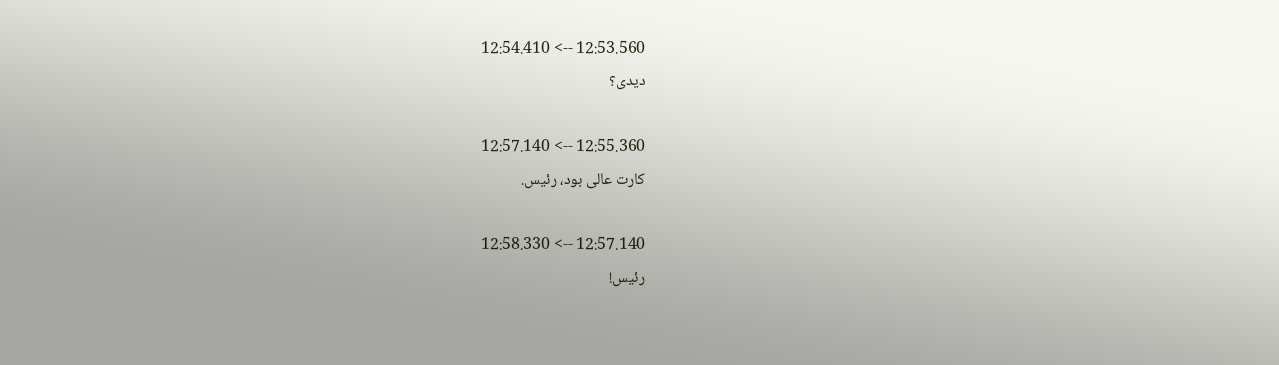12:53.560 --> 12:54.410
دیدی؟

12:55.360 --> 12:57.140
کارت عالی بود، رئیس.

12:57.140 --> 12:58.330
رئیس!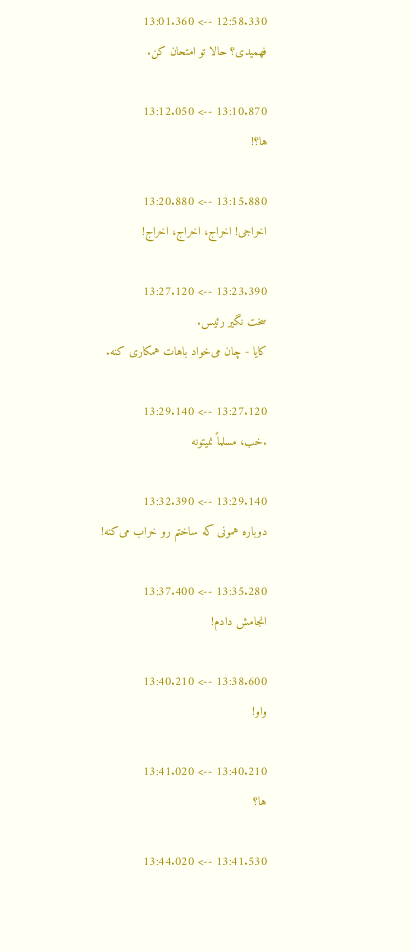12:58.330 --> 13:01.360
فهمیدی؟ حالا تو امتحان کن.

13:10.870 --> 13:12.050
ها؟!

13:15.880 --> 13:20.880
اخراجی! اخراج، اخراج، اخراج!

13:23.390 --> 13:27.120
سخت نگیر رئیس.
کایا - چان می‌خواد باهات همکاری کنه.

13:27.120 --> 13:29.140
.خب، مسلماً نمیتونه

13:29.140 --> 13:32.390
دوباره همونی که ساختم رو خراب می‌کنه!

13:35.280 --> 13:37.400
انجامش دادم!

13:38.600 --> 13:40.210
واو!

13:40.210 --> 13:41.020
ها؟

13:41.530 --> 13:44.020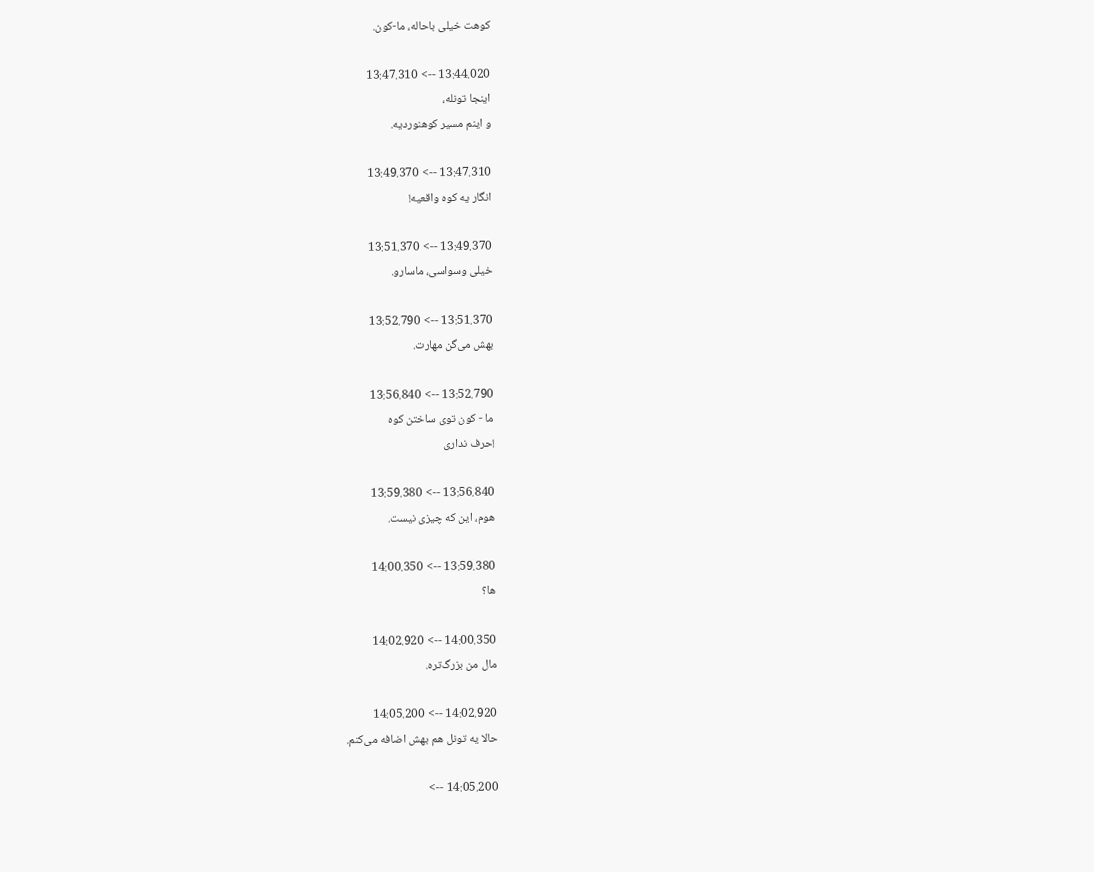کوهت خیلی باحاله، ما-کون.

13:44.020 --> 13:47.310
اینجا تونله،
و اینم مسیر کوهنوردیه.

13:47.310 --> 13:49.370
انگار یه کوه واقعیه!

13:49.370 --> 13:51.370
خیلی وسواسی، ماسارو.

13:51.370 --> 13:52.790
بهش می‌گن مهارت.

13:52.790 --> 13:56.840
ما - کون توی ساختن کوه
!حرف نداری

13:56.840 --> 13:59.380
هوم، این که چیزی نیست.

13:59.380 --> 14:00.350
ها؟

14:00.350 --> 14:02.920
مال من بزرگ‌تره.

14:02.920 --> 14:05.200
حالا یه تونل هم بهش اضافه می‌کنم.

14:05.200 -->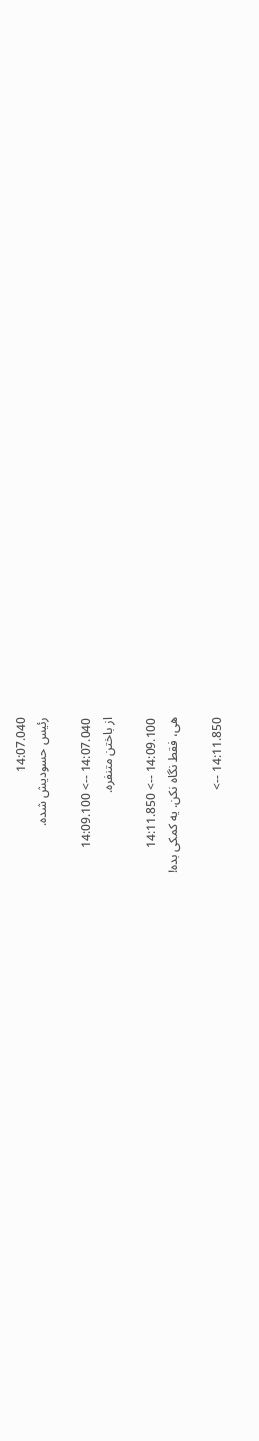14:07.040
رئیس حسودیش شده.

14:07.040 --> 14:09.100
از باختن متنفره.

14:09.100 --> 14:11.850
هی، فقط نگاه نکن. یه کمکی بده!

14:11.850 -->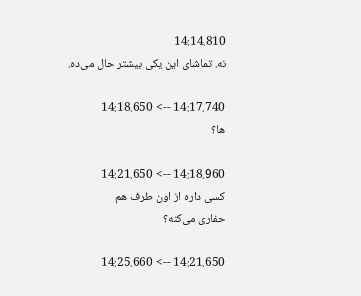14:14.810
نه. تماشای این یکی بیشتر حال می‌ده.

14:17.740 --> 14:18.650
ها؟

14:18.960 --> 14:21.650
کسی داره از اون طرف هم
حفاری می‌کنه؟

14:21.650 --> 14:25.660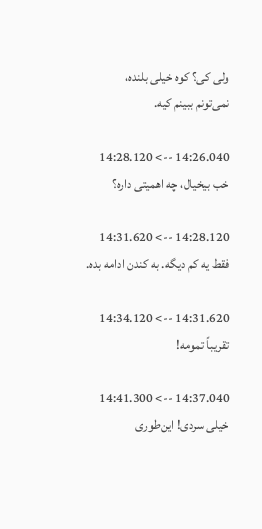ولی کی؟ کوه خیلی بلنده،
نمی‌تونم ببینم کیه.

14:26.040 --> 14:28.120
خب بیخیال، چه اهمیتی داره؟

14:28.120 --> 14:31.620
فقط یه کم دیگه. به کندن ادامه بده.

14:31.620 --> 14:34.120
تقریباً تمومه!

14:37.040 --> 14:41.300
خیلی سردی! این‌طوری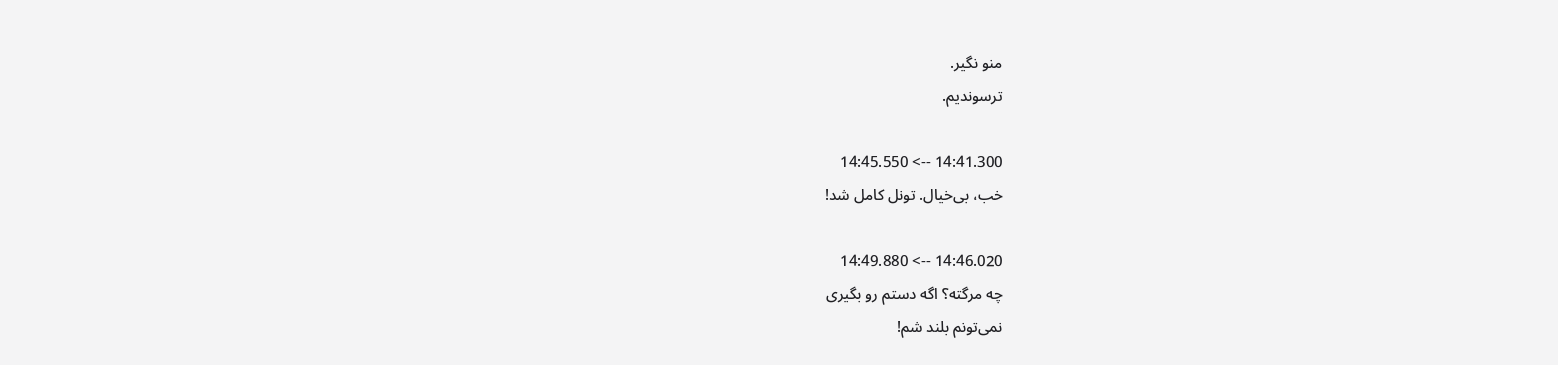منو نگیر.
ترسوندیم.

14:41.300 --> 14:45.550
خب، بی‌خیال. تونل کامل شد!

14:46.020 --> 14:49.880
چه مرگته؟ اگه دستم رو بگیری
نمی‌تونم بلند شم!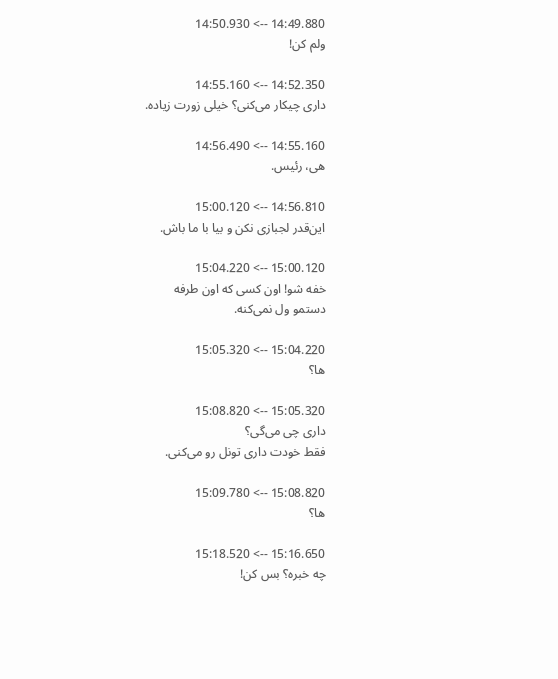14:49.880 --> 14:50.930
ولم کن!

14:52.350 --> 14:55.160
داری چیکار می‌کنی؟ خیلی زورت زیاده.

14:55.160 --> 14:56.490
هی، رئیس.

14:56.810 --> 15:00.120
این‌قدر لجبازی نکن و بیا با ما باش.

15:00.120 --> 15:04.220
خفه شو! اون کسی که اون طرفه
دستمو ول نمی‌کنه.

15:04.220 --> 15:05.320
ها؟

15:05.320 --> 15:08.820
داری چی می‌گی؟
فقط خودت داری تونل رو می‌کنی.

15:08.820 --> 15:09.780
ها؟

15:16.650 --> 15:18.520
چه خبره؟ بس کن!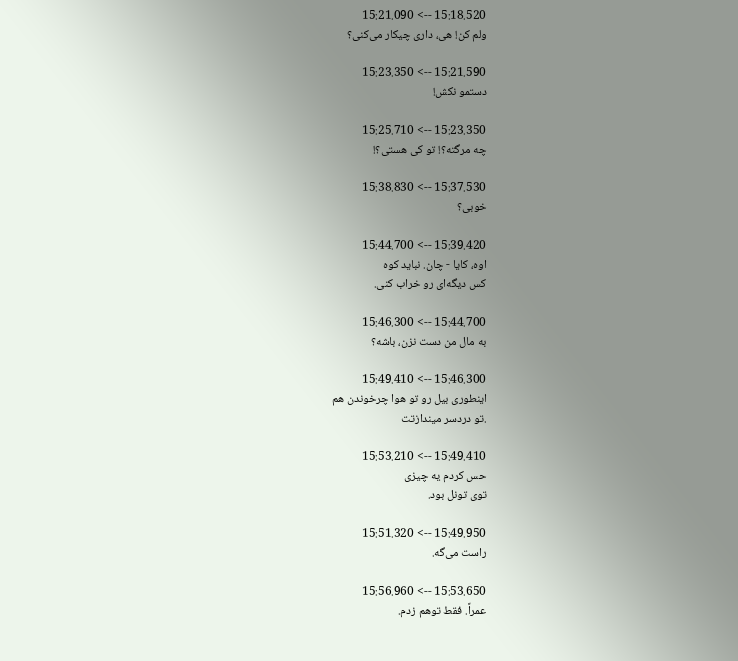15:18.520 --> 15:21.090
ولم کن! هی، داری چیکار می‌کنی؟

15:21.590 --> 15:23.350
دستمو نکش!

15:23.350 --> 15:25.710
چه مرگته؟! تو کی هستی؟!

15:37.530 --> 15:38.830
خوبی؟

15:39.420 --> 15:44.700
اوه، کایا - چان. نباید کوه
کس دیگه‌ای رو خراب کنی.

15:44.700 --> 15:46.300
به مال من دست نزن، باشه؟

15:46.300 --> 15:49.410
اینطوری بیل رو تو هوا چرخوندن هم
.تو دردسر میندازتت

15:49.410 --> 15:53.210
حس کردم یه چیزی
توی تونل بود.

15:49.950 --> 15:51.320
راست می‌گه.

15:53.650 --> 15:56.960
عمراً. فقط توهم زدم.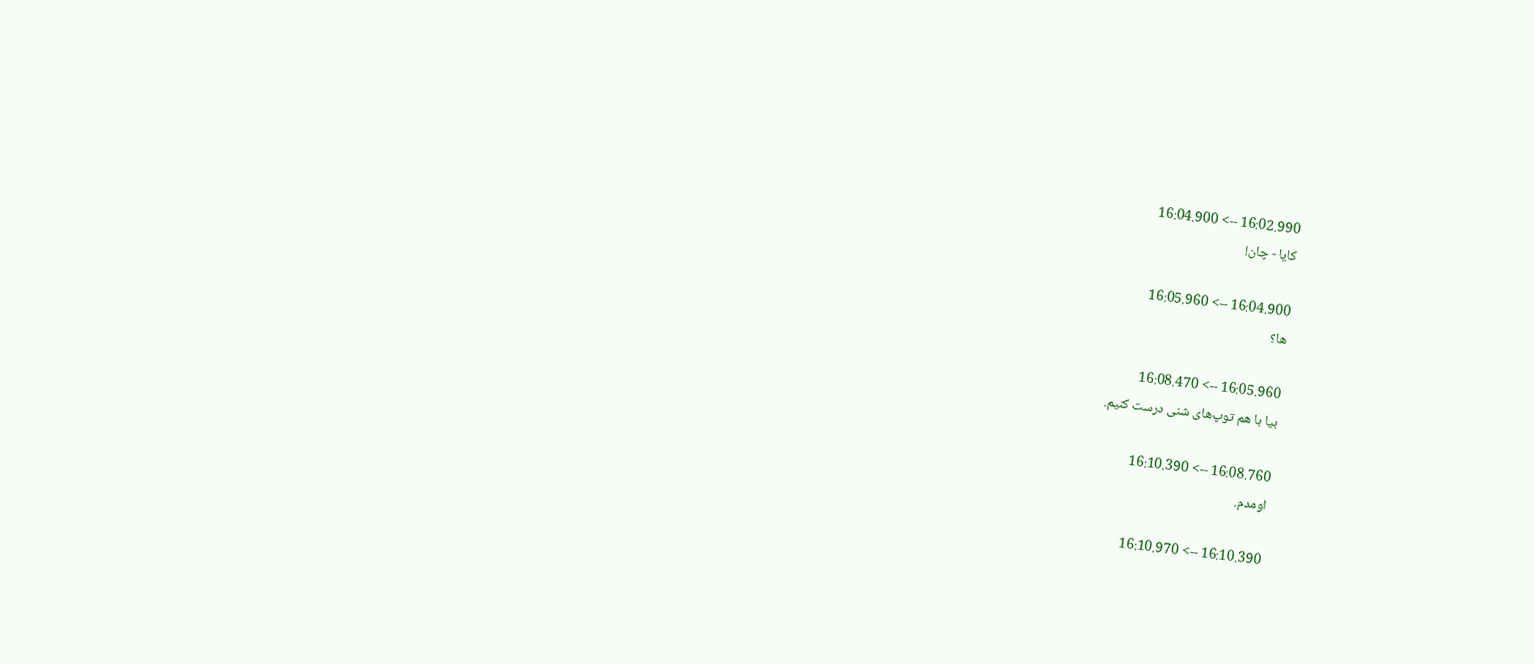16:02.990 --> 16:04.900
کایا - چان!

16:04.900 --> 16:05.960
ها؟

16:05.960 --> 16:08.470
بیا با هم توپ‌های شنی درست کنیم.

16:08.760 --> 16:10.390
اومدم.

16:10.390 --> 16:10.970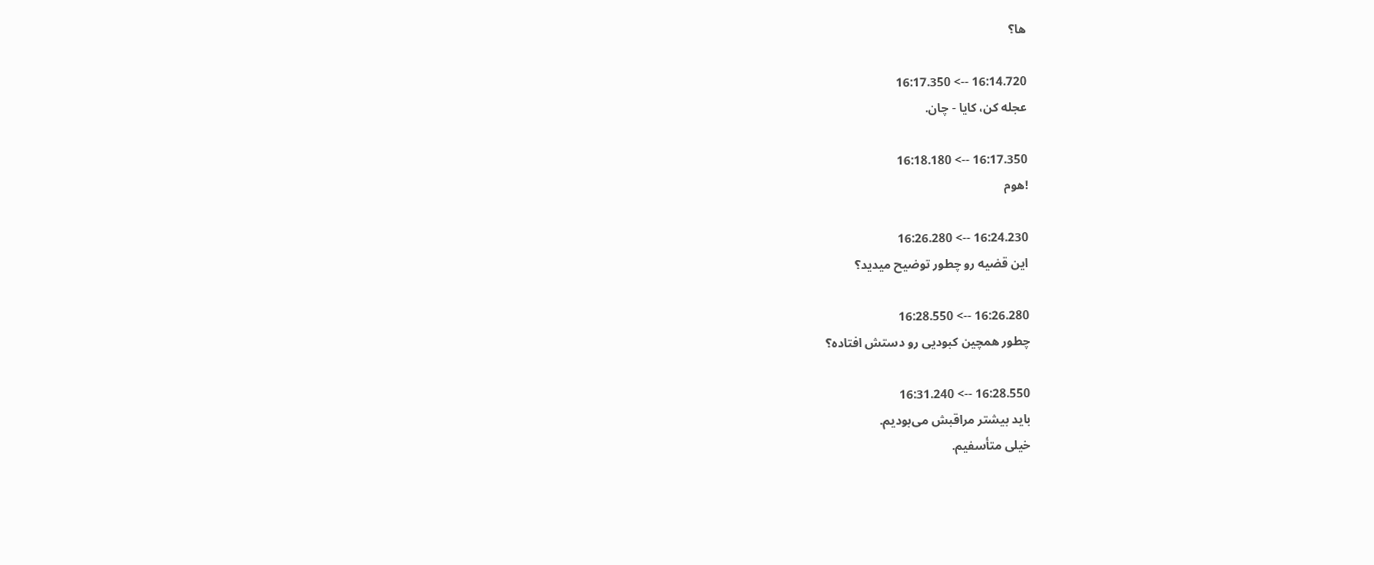ها؟

16:14.720 --> 16:17.350
عجله کن، کایا - چان.

16:17.350 --> 16:18.180
!هوم

16:24.230 --> 16:26.280
این قضیه رو چطور توضیح میدید؟

16:26.280 --> 16:28.550
چطور همچین کبودیی رو دستش افتاده؟

16:28.550 --> 16:31.240
باید بیشتر مراقبش می‌بودیم.
خیلی متأسفیم.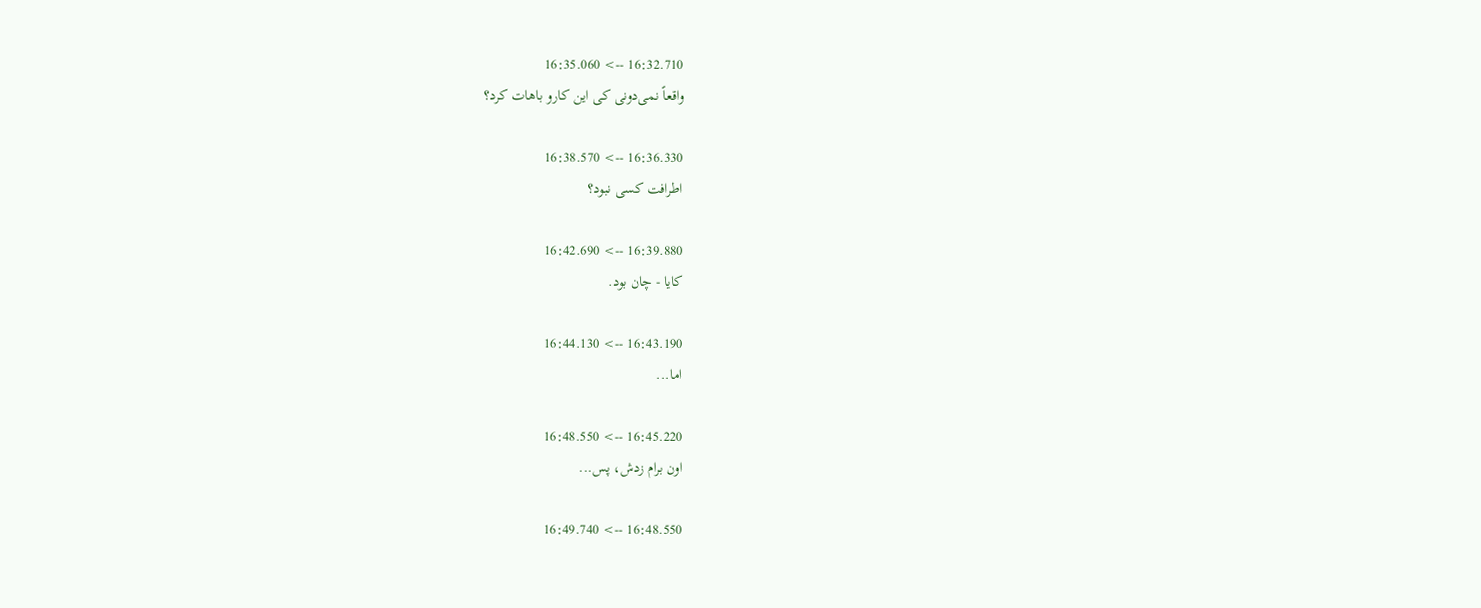16:32.710 --> 16:35.060
واقعاً نمی‌دونی کی این کارو باهات کرد؟

16:36.330 --> 16:38.570
اطرافت کسی نبود؟

16:39.880 --> 16:42.690
کایا - چان بود.

16:43.190 --> 16:44.130
اما...

16:45.220 --> 16:48.550
اون برام زدش، پس...

16:48.550 --> 16:49.740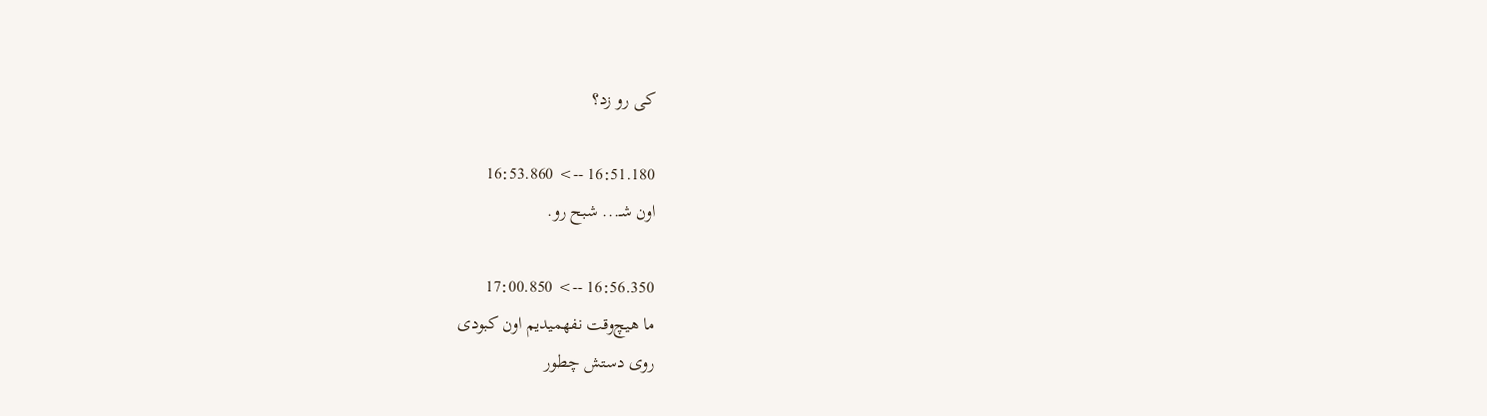کی رو زد؟

16:51.180 --> 16:53.860
اون شـ... شبح رو.

16:56.350 --> 17:00.850
ما هیچ‌وقت نفهمیدیم اون کبودی
روی دستش چطور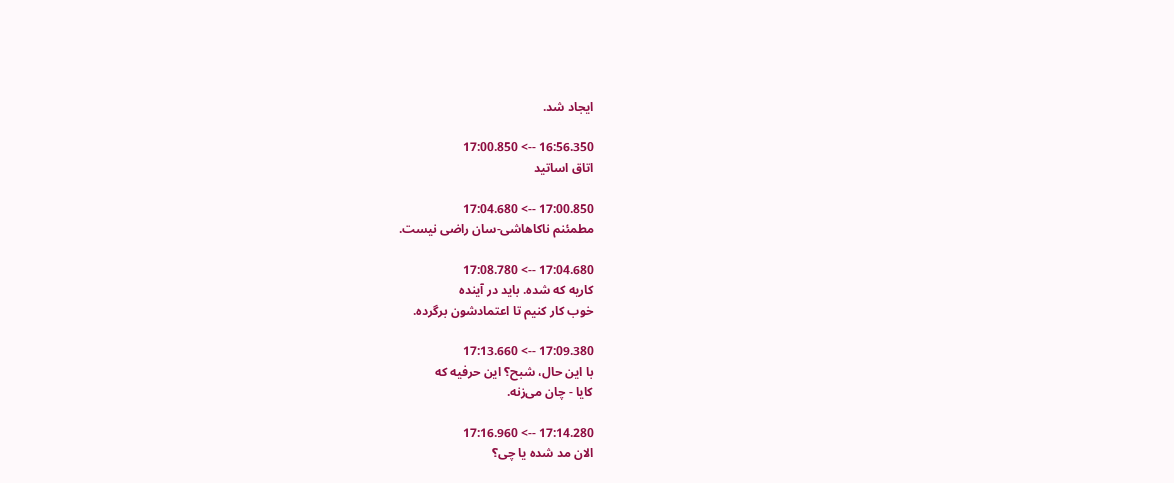ایجاد شد.

16:56.350 --> 17:00.850
اتاق اساتید

17:00.850 --> 17:04.680
مطمئنم ناکاهاشی-سان راضی نیست.

17:04.680 --> 17:08.780
کاریه که شده. باید در آینده
خوب کار کنیم تا اعتمادشون برگرده.

17:09.380 --> 17:13.660
با این حال، شبح؟ این حرفیه که
کایا - چان می‌زنه.

17:14.280 --> 17:16.960
الان مد شده یا چی؟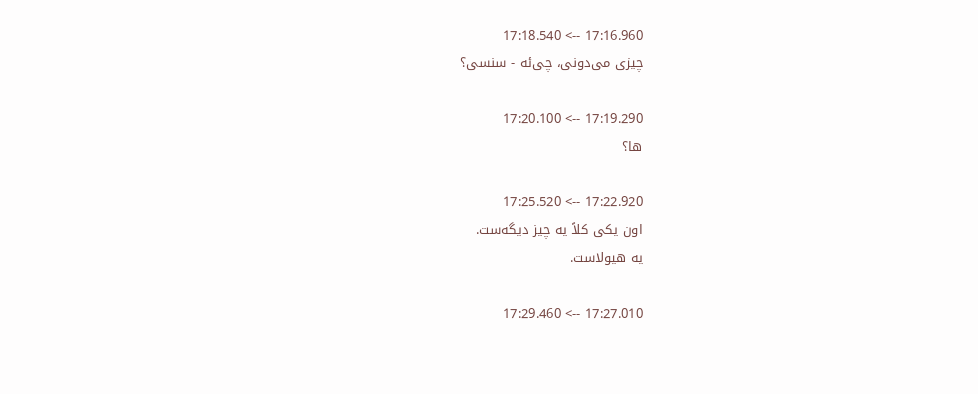17:16.960 --> 17:18.540
چیزی می‌دونی، چی‌ئه - سنسی؟

17:19.290 --> 17:20.100
ها؟

17:22.920 --> 17:25.520
اون یکی کلاً یه چیز دیگه‌ست.
یه هیولاست.

17:27.010 --> 17:29.460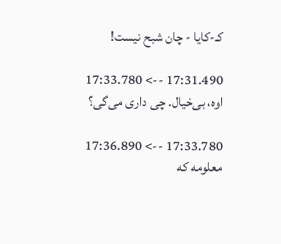کـ-کایا - چان شبح نیست!

17:31.490 --> 17:33.780
اوه، بی‌خیال. چی داری می‌گی؟

17:33.780 --> 17:36.890
معلومه که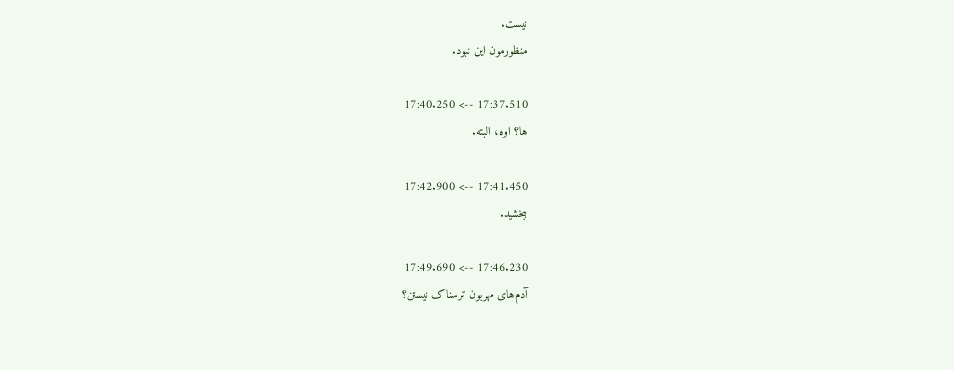نیست.
منظورمون این نبود.

17:37.510 --> 17:40.250
ها؟ اوه، البته.

17:41.450 --> 17:42.900
ببخشید.

17:46.230 --> 17:49.690
آدم‌های مهربون ترسناک نیستن؟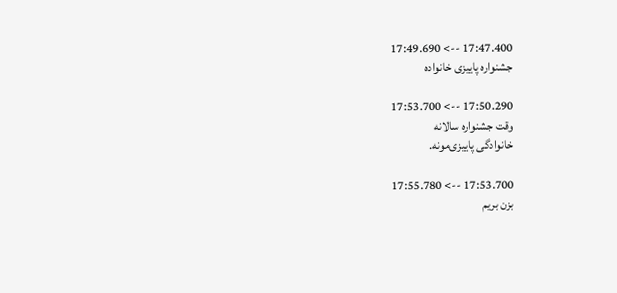17:47.400 --> 17:49.690
جشنواره پاییزی خانواده

17:50.290 --> 17:53.700
وقت جشنواره سالانه
خانوادگی پاییزی‌مونه.

17:53.700 --> 17:55.780
بزن بریم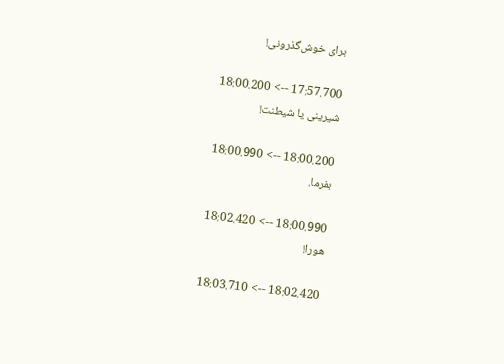برای خوش‌گذرونی!

17:57.700 --> 18:00.200
شیرینی یا شیطنت!

18:00.200 --> 18:00.990
بفرما.

18:00.990 --> 18:02.420
هورا!

18:02.420 --> 18:03.710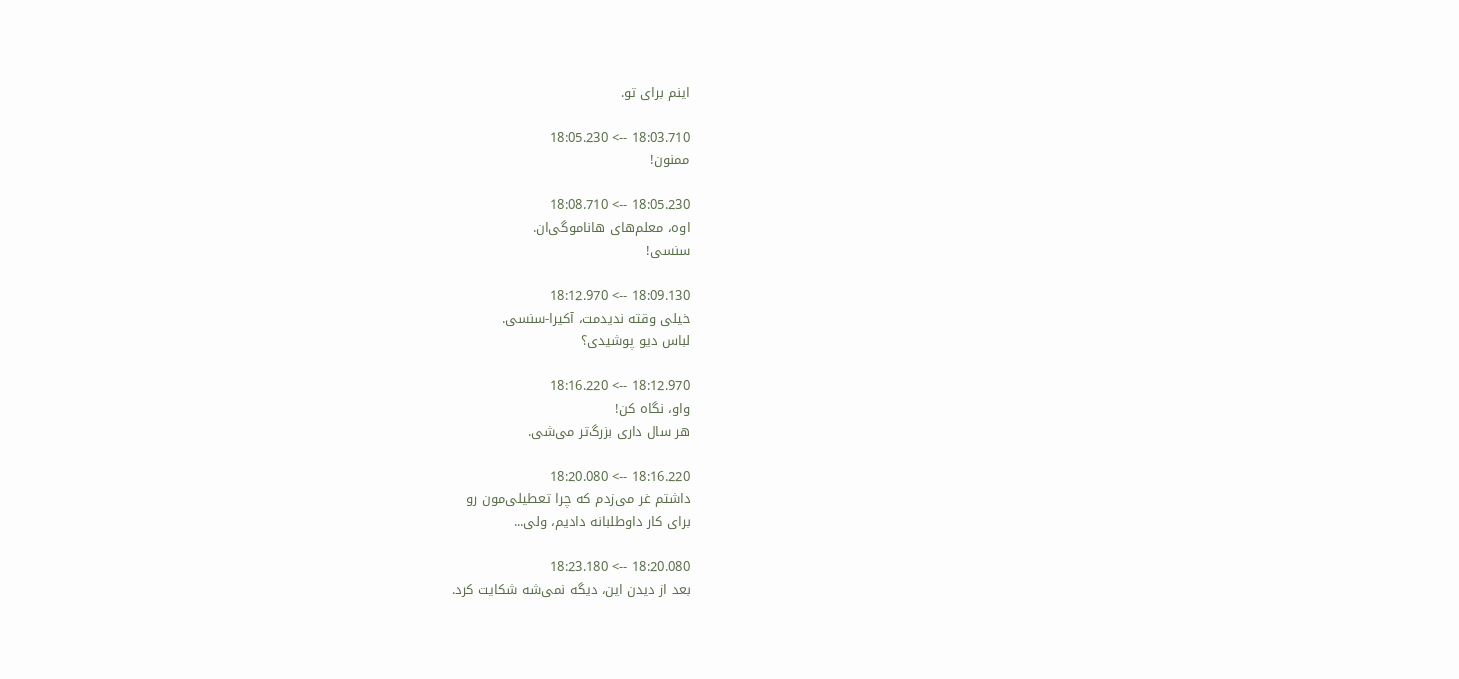اینم برای تو.

18:03.710 --> 18:05.230
ممنون!

18:05.230 --> 18:08.710
اوه، معلم‌های هاناموگی‌ان.
سنسی!

18:09.130 --> 18:12.970
خیلی وقته ندیدمت، آکیرا-سنسی.
لباس دیو پوشیدی؟

18:12.970 --> 18:16.220
واو، نگاه کن!
هر سال داری بزرگ‌تر می‌شی.

18:16.220 --> 18:20.080
داشتم غر می‌زدم که چرا تعطیلی‌مون رو
برای کار داوطلبانه دادیم، ولی...

18:20.080 --> 18:23.180
بعد از دیدن این، دیگه نمی‌شه شکایت کرد.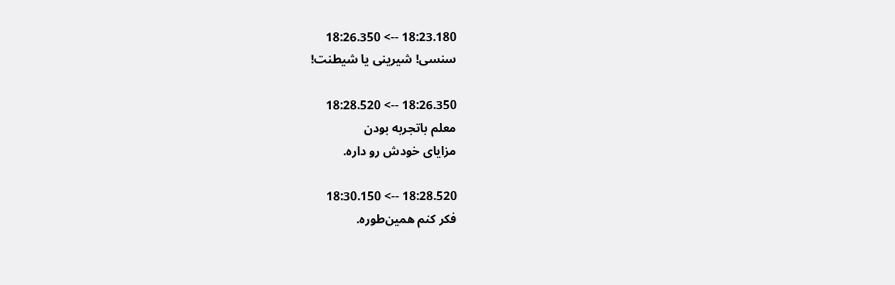18:23.180 --> 18:26.350
سنسی! شیرینی یا شیطنت!

18:26.350 --> 18:28.520
معلم باتجربه بودن
مزایای خودش رو داره.

18:28.520 --> 18:30.150
فکر کنم همین‌طوره.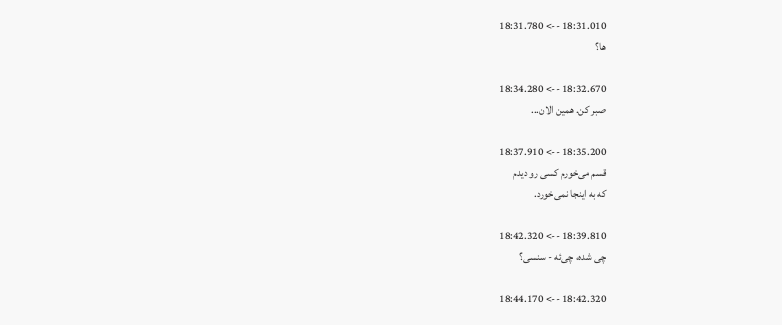18:31.010 --> 18:31.780
ها؟

18:32.670 --> 18:34.280
صبر کن. همین الان...

18:35.200 --> 18:37.910
قسم می‌خورم کسی رو دیدم
که به اینجا نمی‌خورد.

18:39.810 --> 18:42.320
چی شده، چی‌ئه - سنسی؟

18:42.320 --> 18:44.170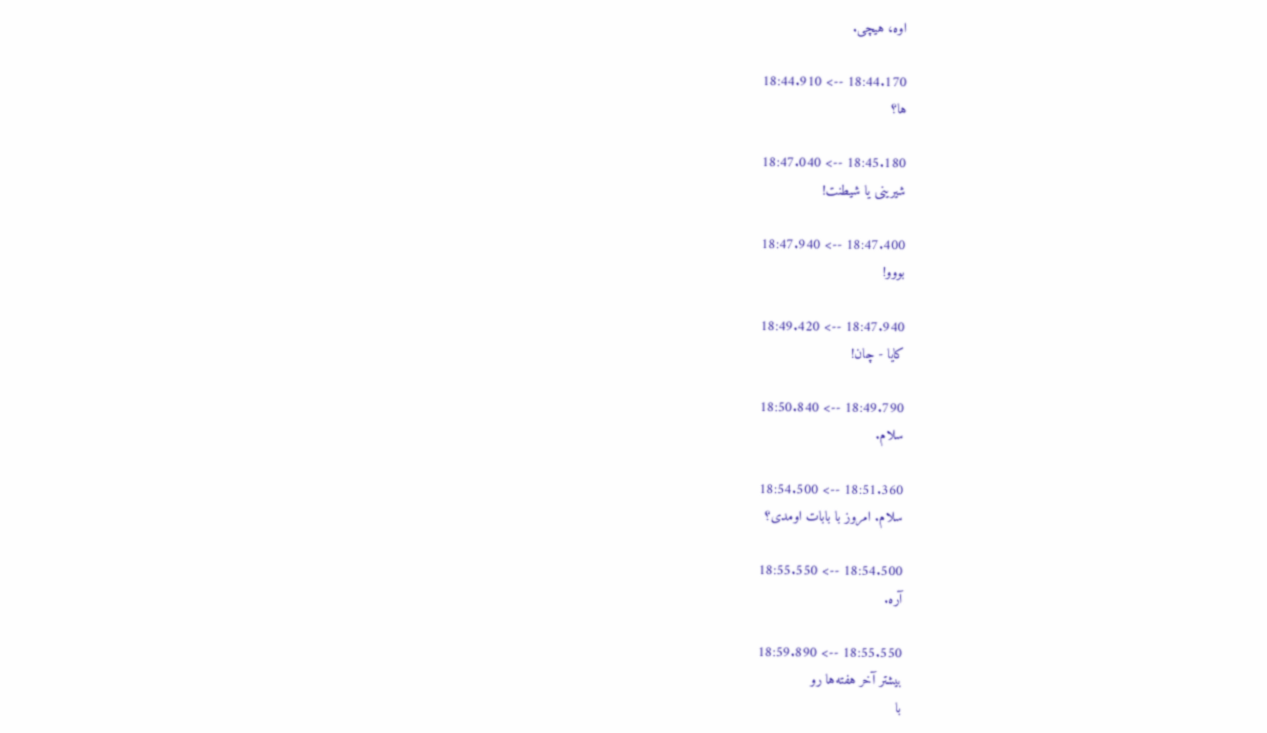اوه، هیچی.

18:44.170 --> 18:44.910
ها؟

18:45.180 --> 18:47.040
شیرینی یا شیطنت!

18:47.400 --> 18:47.940
بووو!

18:47.940 --> 18:49.420
کایا - چان!

18:49.790 --> 18:50.840
سلام.

18:51.360 --> 18:54.500
سلام. امروز با بابات اومدی؟

18:54.500 --> 18:55.550
آره.

18:55.550 --> 18:59.890
بیشتر آخر هفته‌ها رو
با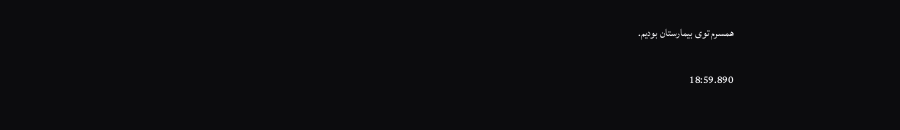همسرم توی بیمارستان بودیم.

18:59.890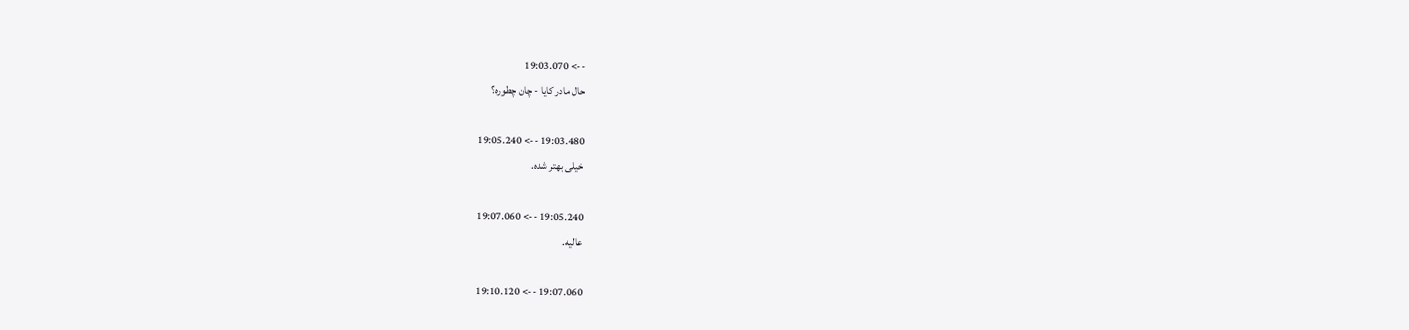--> 19:03.070
حال مادر کایا - چان چطوره؟

19:03.480 --> 19:05.240
خیلی بهتر شده.

19:05.240 --> 19:07.060
عالیه.

19:07.060 --> 19:10.120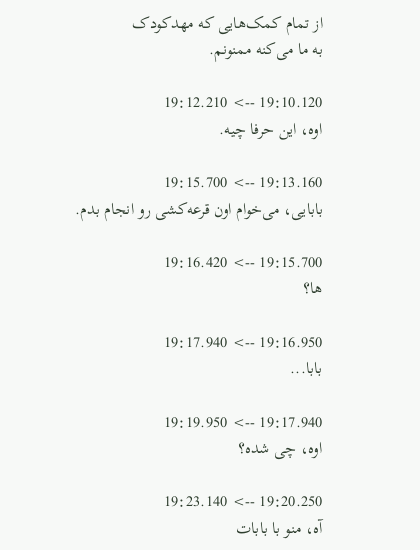از تمام کمک‌هایی که مهدکودک
به ما می‌کنه ممنونم.

19:10.120 --> 19:12.210
اوه، این حرفا چیه.

19:13.160 --> 19:15.700
بابایی، می‌خوام اون قرعه‌کشی رو انجام بدم.

19:15.700 --> 19:16.420
ها؟

19:16.950 --> 19:17.940
بابا...

19:17.940 --> 19:19.950
اوه، چی شده؟

19:20.250 --> 19:23.140
آه، منو با بابات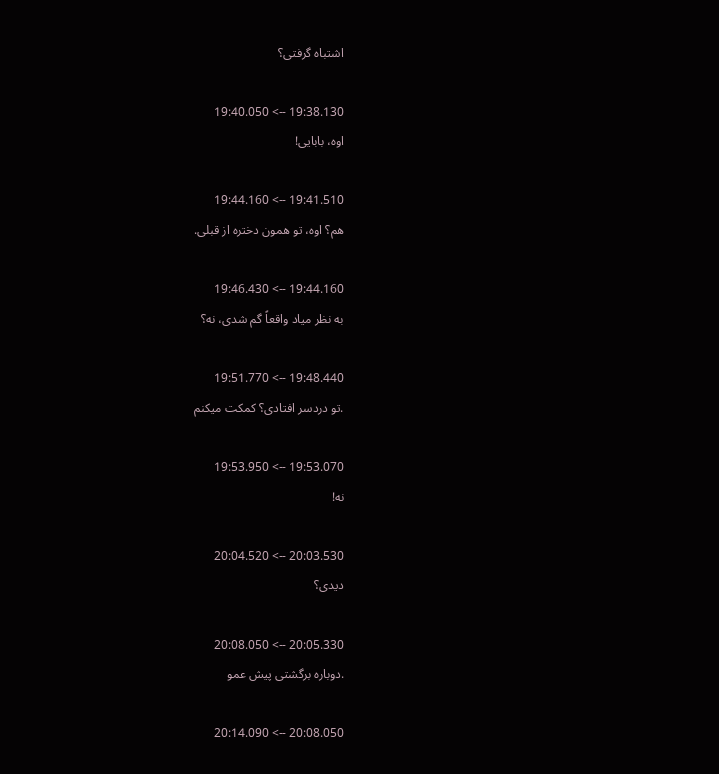اشتباه گرفتی؟

19:38.130 --> 19:40.050
اوه، بابایی!

19:41.510 --> 19:44.160
هم؟ اوه، تو همون دختره از قبلی.

19:44.160 --> 19:46.430
به نظر میاد واقعاً گم شدی، نه؟

19:48.440 --> 19:51.770
.تو دردسر افتادی؟ کمکت میکنم

19:53.070 --> 19:53.950
نه!

20:03.530 --> 20:04.520
دیدی؟

20:05.330 --> 20:08.050
.دوباره برگشتی پیش عمو

20:08.050 --> 20:14.090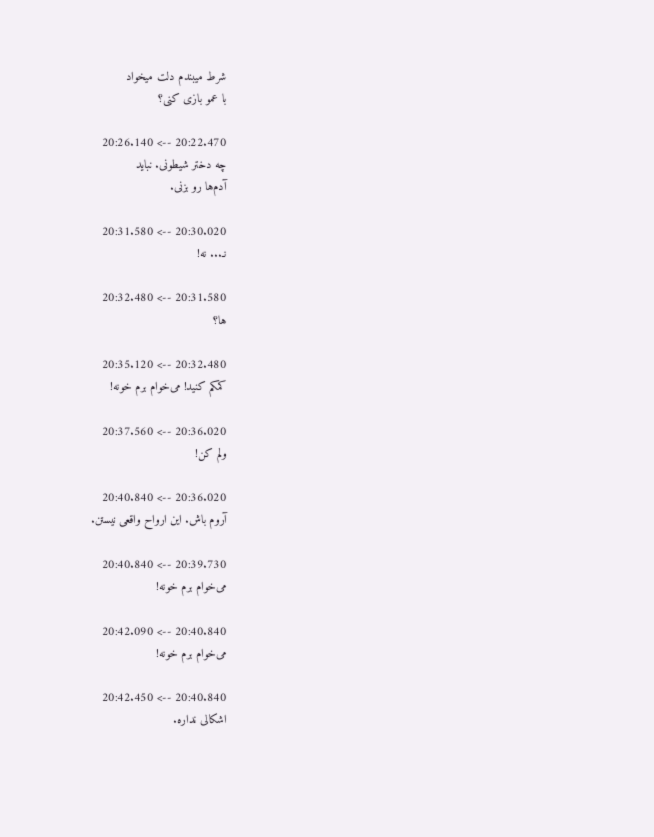شرط میبندم دلت میخواد
با عمو بازی کنی؟

20:22.470 --> 20:26.140
چه دختر شیطونی. نباید
آدم‌ها رو بزنی.

20:30.020 --> 20:31.580
نـ... نه!

20:31.580 --> 20:32.480
ها؟

20:32.480 --> 20:35.120
کمکم کنید! می‌خوام برم خونه!

20:36.020 --> 20:37.560
ولم کن!

20:36.020 --> 20:40.840
آروم باش. این ارواح واقعی نیستن.

20:39.730 --> 20:40.840
می‌خوام برم خونه!

20:40.840 --> 20:42.090
می‌خوام برم خونه!

20:40.840 --> 20:42.450
اشکالی نداره.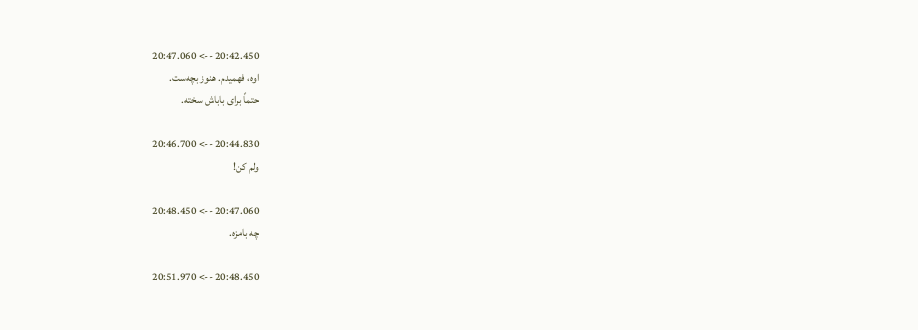20:42.450 --> 20:47.060
اوه، فهمیدم. هنوز بچه‌ست.
حتماً برای باباش سخته.

20:44.830 --> 20:46.700
ولم کن!

20:47.060 --> 20:48.450
چه بامزه.

20:48.450 --> 20:51.970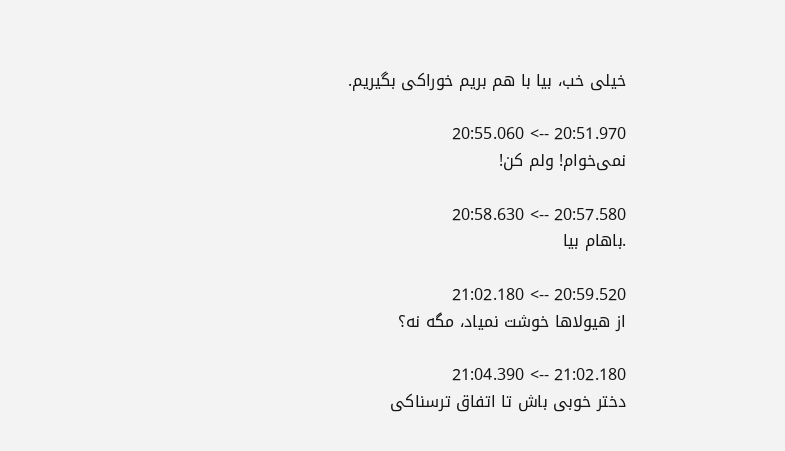خیلی خب، بیا با هم بریم خوراکی بگیریم.

20:51.970 --> 20:55.060
نمی‌خوام! ولم کن!

20:57.580 --> 20:58.630
.باهام بیا

20:59.520 --> 21:02.180
از هیولاها خوشت نمیاد، مگه نه؟

21:02.180 --> 21:04.390
دختر خوبی باش تا اتفاق ترسناکی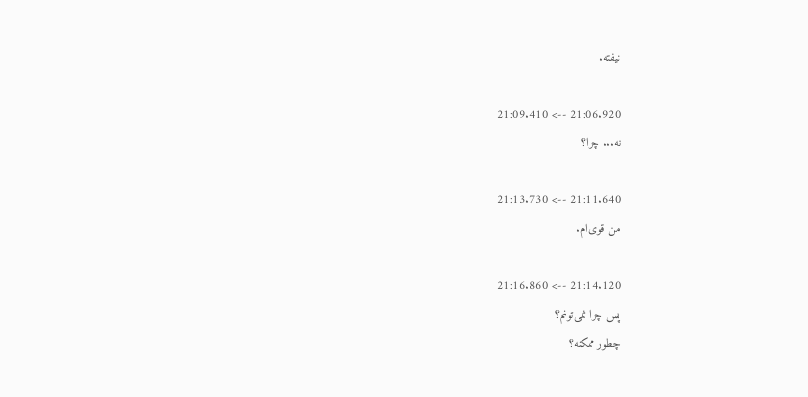نیفته.

21:06.920 --> 21:09.410
نه... چرا؟

21:11.640 --> 21:13.730
من قوی‌ام.

21:14.120 --> 21:16.860
پس چرا نمی‌تونم؟
چطور ممکنه؟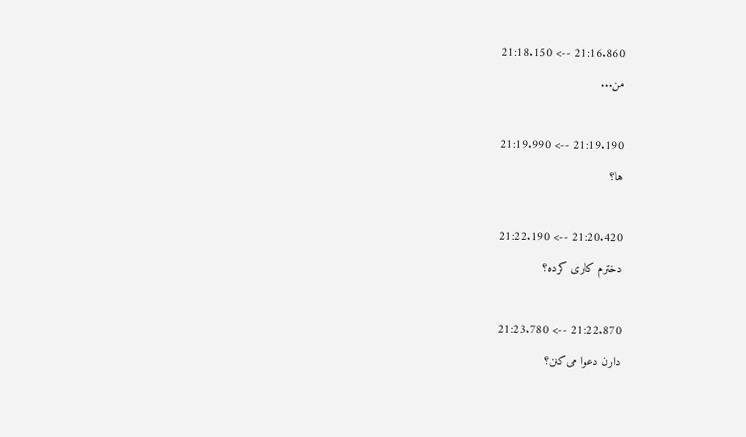21:16.860 --> 21:18.150
من...

21:19.190 --> 21:19.990
ها؟

21:20.420 --> 21:22.190
دخترم کاری کرده؟

21:22.870 --> 21:23.780
دارن دعوا می‌کنن؟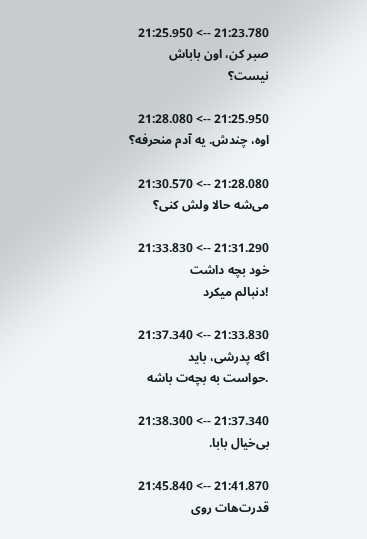21:23.780 --> 21:25.950
صبر کن، اون باباش
نیست؟

21:25.950 --> 21:28.080
اوه، چندش. یه آدم منحرفه؟

21:28.080 --> 21:30.570
می‌شه حالا ولش کنی؟

21:31.290 --> 21:33.830
خود بچه داشت
!دنبالم میکرد

21:33.830 --> 21:37.340
اگه پدرشی، باید
.حواست به بچه‌ت باشه

21:37.340 --> 21:38.300
بی‌خیال بابا.

21:41.870 --> 21:45.840
قدرت‌هات روی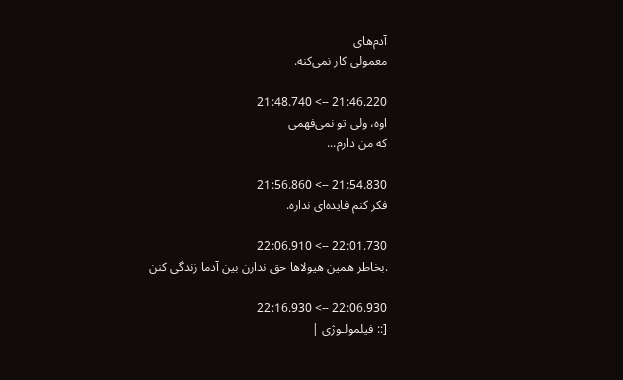آدم‌های
معمولی کار نمی‌کنه.

21:46.220 --> 21:48.740
اوه، ولی تو نمی‌فهمی
که من دارم...

21:54.830 --> 21:56.860
فکر کنم فایده‌ای نداره.

22:01.730 --> 22:06.910
.بخاطر همین هیولاها حق ندارن بین آدما زندگی کنن

22:06.930 --> 22:16.930
[:: فیلمولـوژی |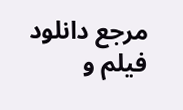مرجع دانلود فیلم و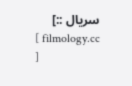سریال ::]
[ filmology.cc ]